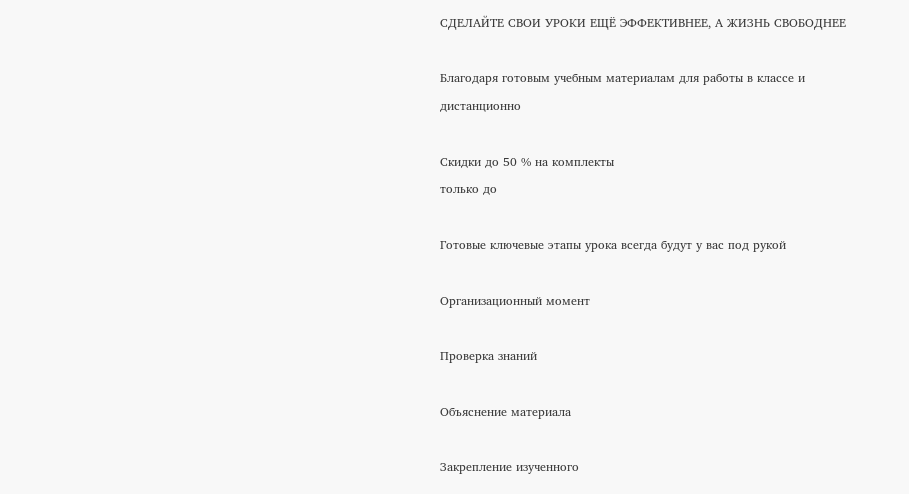СДЕЛАЙТЕ СВОИ УРОКИ ЕЩЁ ЭФФЕКТИВНЕЕ, А ЖИЗНЬ СВОБОДНЕЕ

Благодаря готовым учебным материалам для работы в классе и дистанционно

Скидки до 50 % на комплекты
только до

Готовые ключевые этапы урока всегда будут у вас под рукой

Организационный момент

Проверка знаний

Объяснение материала

Закрепление изученного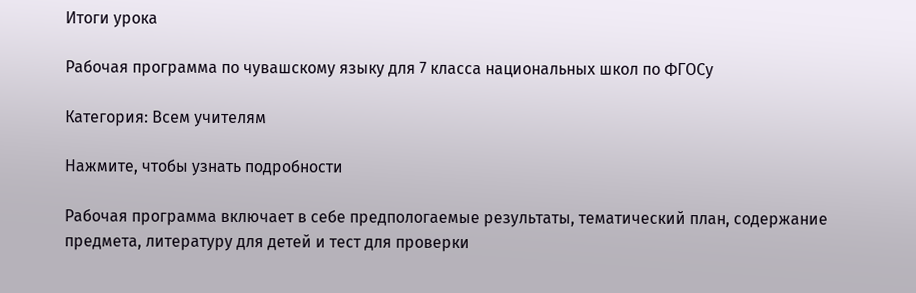Итоги урока

Рабочая программа по чувашскому языку для 7 класса национальных школ по ФГОСу

Категория: Всем учителям

Нажмите, чтобы узнать подробности

Рабочая программа включает в себе предпологаемые результаты, тематический план, содержание предмета, литературу для детей и тест для проверки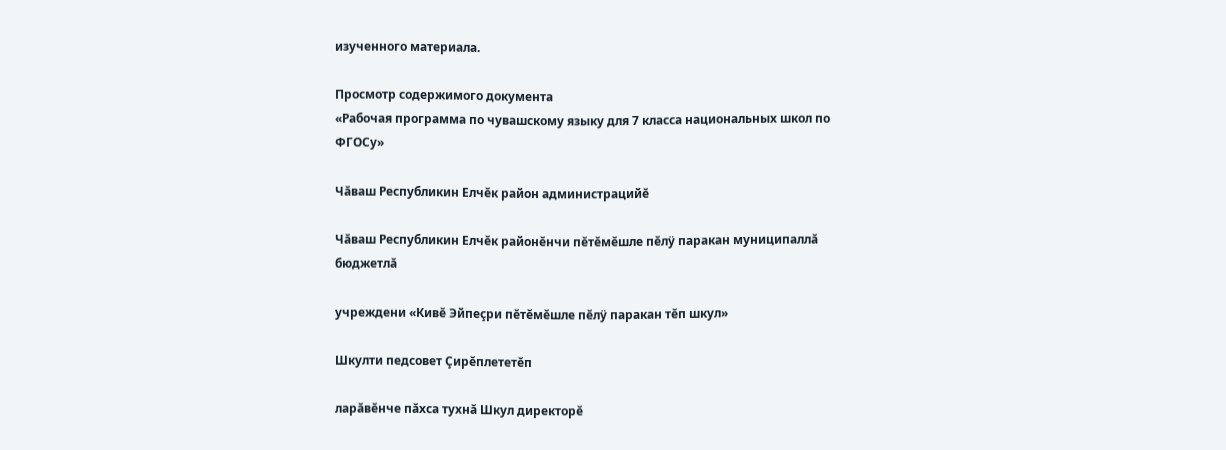изученного материала.

Просмотр содержимого документа
«Рабочая программа по чувашскому языку для 7 класса национальных школ по ФГОСу»

Чăваш Республикин Елчĕк район администрацийĕ

Чăваш Республикин Елчĕк районĕнчи пĕтĕмĕшле пĕлÿ паракан муниципаллă бюджетлă

учреждени «Кивĕ Эйпеçри пĕтĕмĕшле пĕлÿ паракан тĕп шкул»

Шкулти педсовет Çирĕплететĕп

ларăвĕнче пăхса тухнă Шкул директорĕ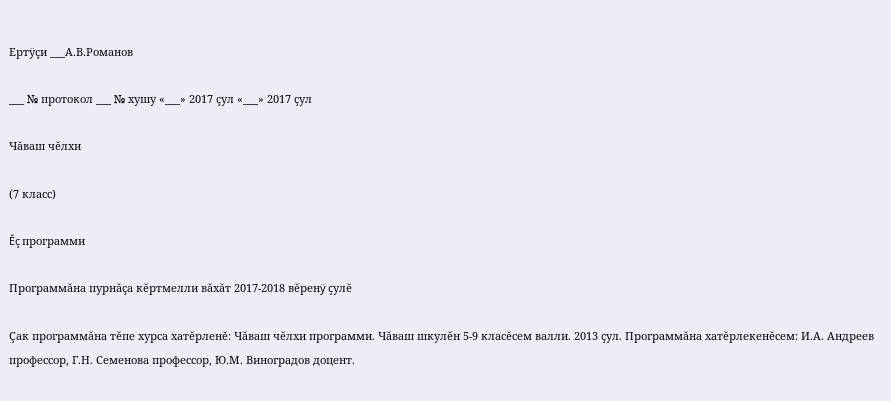Ертÿçи ___А.В.Романов

___ № протокол ___ № хушу «___» 2017 çул «___» 2017 çул

Чăваш чĕлхи

(7 класс)

Ĕç программи

Программăна пурнăçа кĕртмелли вăхăт 2017-2018 вĕренÿ çулĕ

Çак программăна тĕпе хурса хатĕрленĕ: Чăваш чĕлхи программи. Чăваш шкулĕн 5-9 класĕсем валли. 2013 çул. Программăна хатĕрлекенĕсем: И.А. Андреев профессор, Г.Н. Семенова профессор, Ю.М. Виноградов доцент.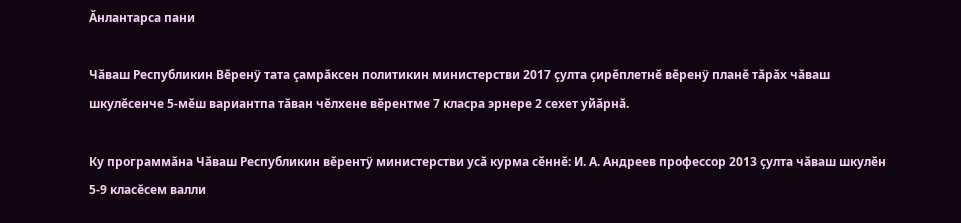Ǎнлантарса пани

Чăваш Республикин Вĕренÿ тата çамрăксен политикин министерстви 2017 çулта çирĕплетнĕ вĕренÿ планĕ тăрăх чăваш шкулĕсенче 5-мĕш вариантпа тăван чĕлхене вĕрентме 7 класра эрнере 2 сехет уйăрнă.

Ку программăна Чăваш Республикин вĕрентÿ министерстви усă курма сĕннĕ: И. А. Андреев профессор 2013 çулта чăваш шкулĕн 5-9 класĕсем валли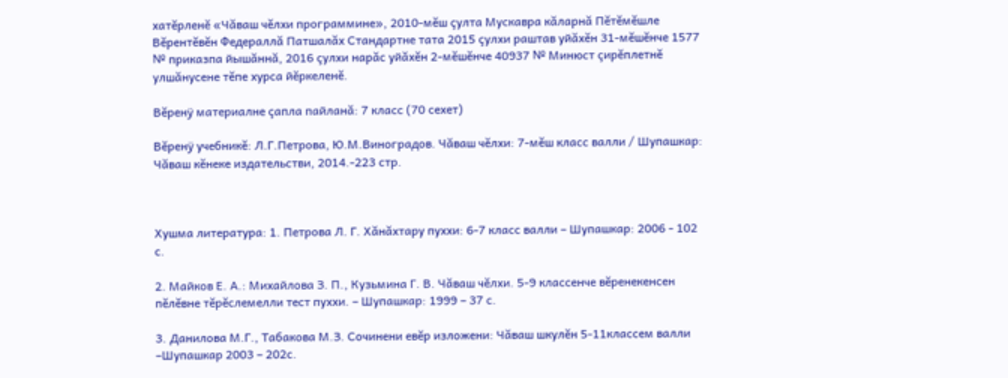хатĕрленĕ «Чăваш чĕлхи программине», 2010-мĕш çулта Мускавра кăларнă Пĕтĕмĕшле Вĕрентĕвĕн Федераллă Патшалăх Стандартне тата 2015 çулхи раштав уйăхĕн 31-мĕшĕнче 1577 № приказпа йышăннă, 2016 çулхи нарăс уйăхĕн 2-мĕшĕнче 40937 № Минюст çирĕплетнĕ улшăнусене тĕпе хурса йĕркеленĕ.

Вĕренÿ материалне çапла пайланă: 7 класс (70 сехет)

Вĕренÿ учебникĕ: Л.Г.Петрова, Ю.М.Виноградов. Чăваш чĕлхи: 7-мĕш класс валли / Шупашкар: Чăваш кĕнеке издательстви, 2014.-223 стр.



Хушма литература: 1. Петрова Л. Г. Хăнăхтару пуххи: 6-7 класс валли – Шупашкар: 2006 - 102 с.

2. Майков Е. А.: Михайлова З. П., Кузьмина Г. В. Чăваш чĕлхи. 5-9 классенче вĕренекенсен пĕлĕвне тĕрĕслемелли тест пуххи. – Шупашкар: 1999 – 37 с.

3. Данилова М.Г., Табакова М.З. Сочинени евĕр изложени: Чăваш шкулĕн 5-11классем валли –Шупашкар 2003 – 202с.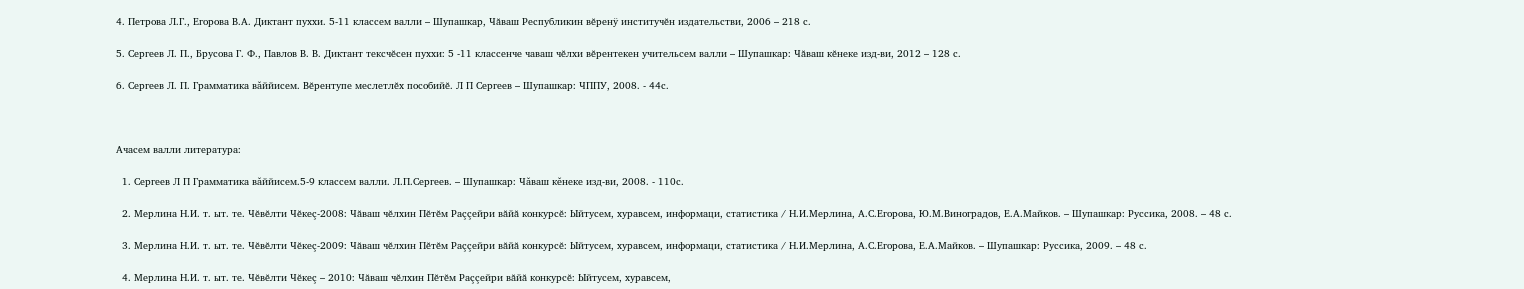4. Петрова Л.Г., Егорова В.А. Диктант пуххи. 5-11 классем валли – Шупашкар, Чăваш Республикин вĕренÿ институчĕн издательстви, 2006 – 218 с.

5. Сергеев Л. П., Брусова Г. Ф., Павлов В. В. Диктант тексчĕсен пуххи: 5 -11 классенче чаваш чĕлхи вĕрентекен учительсем валли – Шупашкар: Чăваш кĕнеке изд-ви, 2012 – 128 с.

6. Сергеев Л. П. Грамматика вǎййисем. Вĕрентупе меслетлĕх пособийĕ. Л П Сергеев – Шупашкар: ЧППУ, 2008. - 44с.



Ачасем валли литература:

  1. Сергеев Л П Грамматика вǎййисем.5-9 классем валли. Л.П.Сергеев. – Шупашкар: Чǎваш кěнеке изд-ви, 2008. - 110с.

  2. Мерлина Н.И. т. ыт. те. Чĕвĕлти Чĕкеç-2008: Чăваш чĕлхин Пĕтĕм Раççейри вăйă конкурсĕ: Ыйтусем, хуравсем, информаци, статистика / Н.И.Мерлина, А.С.Егорова, Ю.М.Виноградов, Е.А.Майков. – Шупашкар: Руссика, 2008. – 48 с.

  3. Мерлина Н.И. т. ыт. те. Чĕвĕлти Чĕкеç-2009: Чăваш чĕлхин Пĕтĕм Раççейри вăйă конкурсĕ: Ыйтусем, хуравсем, информаци, статистика / Н.И.Мерлина, А.С.Егорова, Е.А.Майков. – Шупашкар: Руссика, 2009. – 48 с.

  4. Мерлина Н.И. т. ыт. те. Чĕвĕлти Чĕкеç – 2010: Чăваш чĕлхин Пĕтĕм Раççейри вăйă конкурсĕ: Ыйтусем, хуравсем,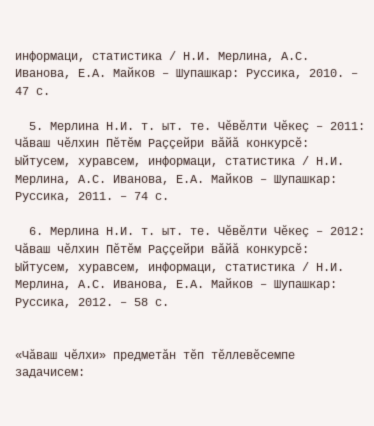информаци, статистика / Н.И. Мерлина, А.С. Иванова, Е.А. Майков – Шупашкар: Руссика, 2010. – 47 с.

  5. Мерлина Н.И. т. ыт. те. Чĕвĕлти Чĕкеç – 2011: Чăваш чĕлхин Пĕтĕм Раççейри вăйă конкурсĕ: Ыйтусем, хуравсем, информаци, статистика / Н.И. Мерлина, А.С. Иванова, Е.А. Майков – Шупашкар: Руссика, 2011. – 74 с.

  6. Мерлина Н.И. т. ыт. те. Чĕвĕлти Чĕкеç – 2012: Чăваш чĕлхин Пĕтĕм Раççейри вăйă конкурсĕ: Ыйтусем, хуравсем, информаци, статистика / Н.И. Мерлина, А.С. Иванова, Е.А. Майков – Шупашкар: Руссика, 2012. – 58 с.


«Чăваш чĕлхи» предметăн тĕп тĕллевĕсемпе задачисем: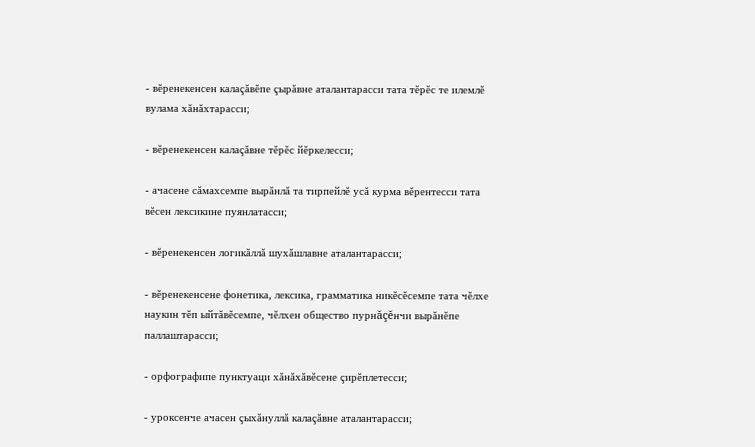- вĕренекенсен калаçăвĕпе çырăвне аталантарасси тата тĕрĕс те илемлĕ вулама хăнăхтарасси;

- вĕренекенсен калаçăвне тĕрĕс йĕркелесси;

- ачасене сăмахсемпе вырăнлă та тирпейлĕ усă курма вĕрентесси тата вĕсен лексикине пуянлатасси;

- вĕренекенсен логикăллă шухăшлавне аталантарасси;

- вĕренекенсене фонетика, лексика, грамматика никĕсĕсемпе тата чĕлхе наукин тĕп ыйтăвĕсемпе, чĕлхен общество пурнăçĕнчи вырăнĕпе паллаштарасси;

- орфографипе пунктуаци хăнăхăвĕсене çирĕплетесси;

- уроксенче ачасен çыхăнуллă калаçăвне аталантарасси;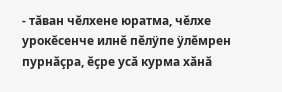- тăван чĕлхене юратма, чĕлхе урокĕсенче илнĕ пĕлÿпе ÿлĕмрен пурнăçра, ĕçре усă курма хăнă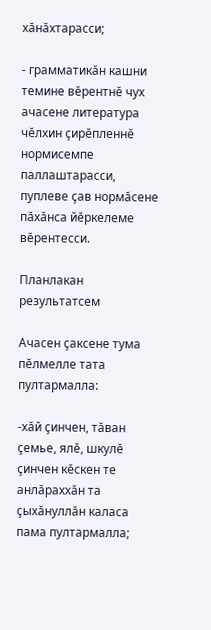хăнăхтарасси;

- грамматикăн кашни темине вĕрентнĕ чух ачасене литература чĕлхин çирĕпленнĕ нормисемпе паллаштарасси, пуплеве çав нормăсене пăхăнса йĕркелеме вĕрентесси.

Планлакан результатсем

Ачасен çаксене тума пĕлмелле тата пултармалла:

-хăй çинчен, тăван çемье, ялĕ, шкулĕ çинчен кĕскен те анлăраххăн та çыхăнуллăн каласа пама пултармалла;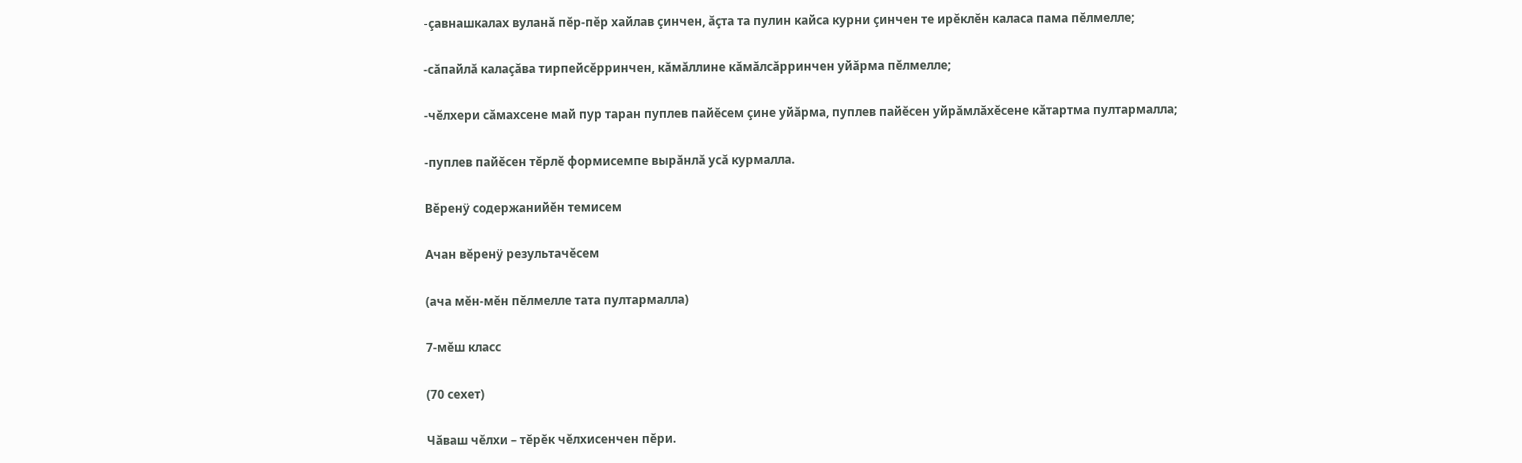-çавнашкалах вуланă пĕр-пĕр хайлав çинчен, ăçта та пулин кайса курни çинчен те ирĕклĕн каласа пама пĕлмелле;

-сăпайлă калаçăва тирпейсĕрринчен, кăмăллине кăмăлсăрринчен уйăрма пĕлмелле;

-чĕлхери сăмахсене май пур таран пуплев пайĕсем çине уйăрма, пуплев пайĕсен уйрăмлăхĕсене кăтартма пултармалла;

-пуплев пайĕсен тĕрлĕ формисемпе вырăнлă усă курмалла.

Вĕренÿ содержанийĕн темисем

Ачан вĕренÿ результачĕсем

(ача мĕн-мĕн пĕлмелле тата пултармалла)

7-мĕш класс

(70 сехет)

Чăваш чĕлхи – тĕрĕк чĕлхисенчен пĕри.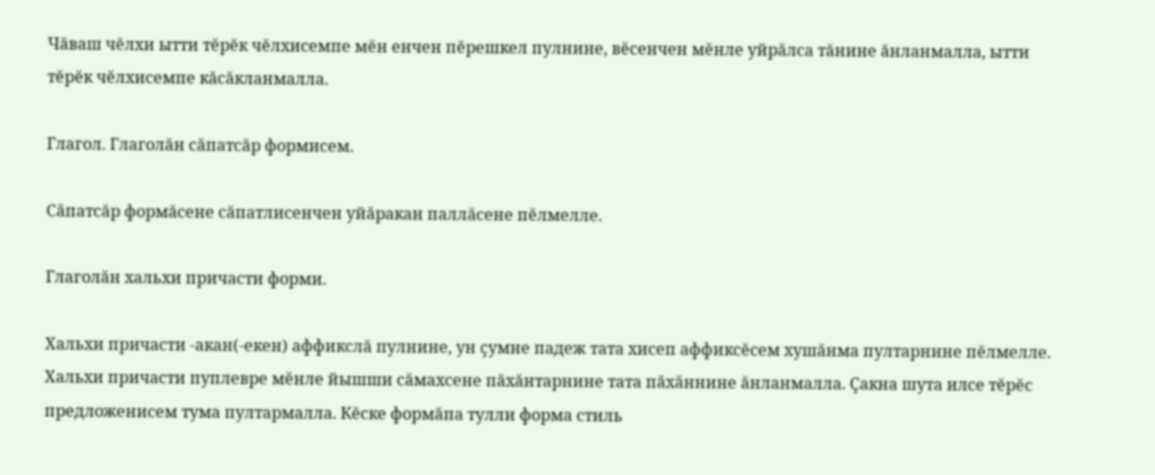Чăваш чĕлхи ытти тĕрĕк чĕлхисемпе мĕн енчен пĕрешкел пулнине, вĕсенчен мĕнле уйрăлса тăнине ăнланмалла, ытти тĕрĕк чĕлхисемпе кăсăкланмалла.

Глагол. Глаголăн сăпатсăр формисем.

Сăпатсăр формăсене сăпатлисенчен уйăракан паллăсене пĕлмелле.

Глаголăн хальхи причасти форми.

Хальхи причасти -акан(-екен) аффикслă пулнине, ун çумне падеж тата хисеп аффиксĕсем хушăнма пултарнине пĕлмелле. Хальхи причасти пуплевре мĕнле йышши сăмахсене пăхăнтарнине тата пăхăннине ăнланмалла. Çакна шута илсе тĕрĕс предложенисем тума пултармалла. Кĕске формăпа тулли форма стиль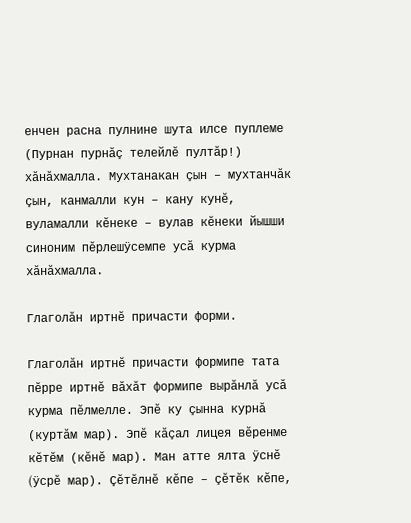енчен расна пулнине шута илсе пуплеме (Пурнан пурнăç телейлĕ пултăр!) хăнăхмалла. Мухтанакан çын – мухтанчăк çын, канмалли кун – кану кунĕ, вуламалли кĕнеке – вулав кĕнеки йышши синоним пĕрлешÿсемпе усă курма хăнăхмалла.

Глаголăн иртнĕ причасти форми.

Глаголăн иртнĕ причасти формипе тата пĕрре иртнĕ вăхăт формипе вырăнлă усă курма пĕлмелле. Эпĕ ку çынна курнă (куртăм мар). Эпĕ кăçал лицея вĕренме кĕтĕм (кĕнĕ мар). Ман атте ялта ÿснĕ (ÿсрĕ мар). Çĕтĕлнĕ кĕпе – çĕтĕк кĕпе,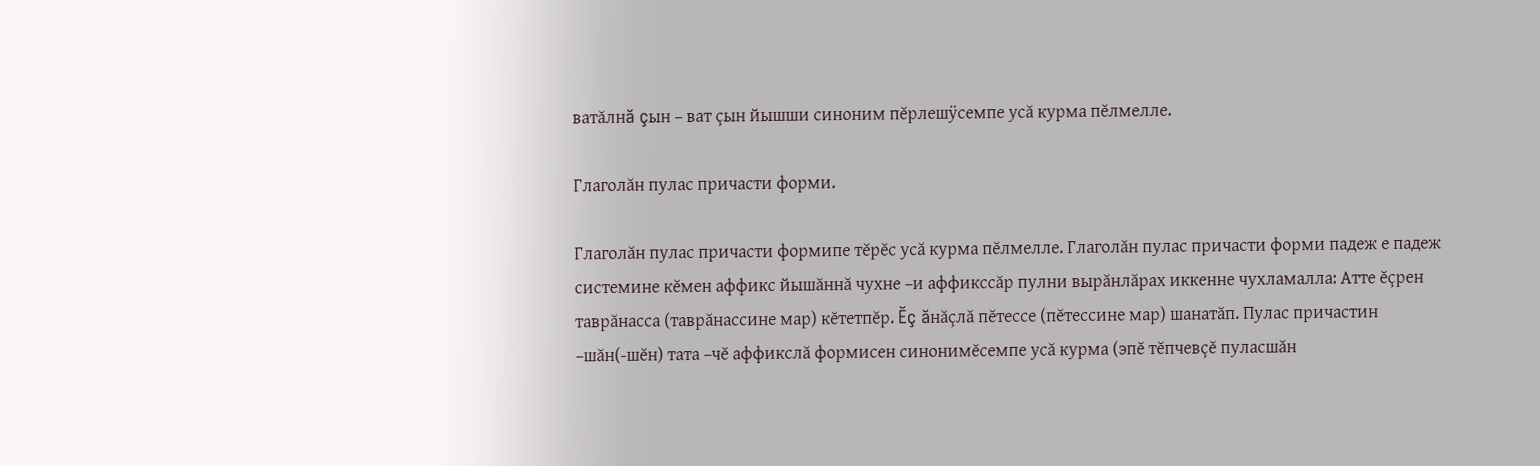ватăлнă çын – ват çын йышши синоним пĕрлешÿсемпе усă курма пĕлмелле.

Глаголăн пулас причасти форми.

Глаголăн пулас причасти формипе тĕрĕс усă курма пĕлмелле. Глаголăн пулас причасти форми падеж е падеж системине кĕмен аффикс йышăннă чухне –и аффикссăр пулни вырăнлăрах иккенне чухламалла: Атте ĕçрен таврăнасса (таврăнассине мар) кĕтетпĕр. Ĕç ăнăçлă пĕтессе (пĕтессине мар) шанатăп. Пулас причастин –шăн(-шĕн) тата –чĕ аффикслă формисен синонимĕсемпе усă курма (эпĕ тĕпчевçĕ пуласшăн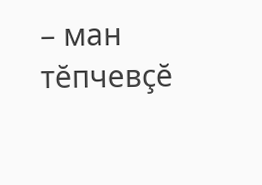– ман тĕпчевçĕ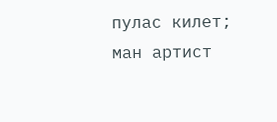пулас килет; ман артист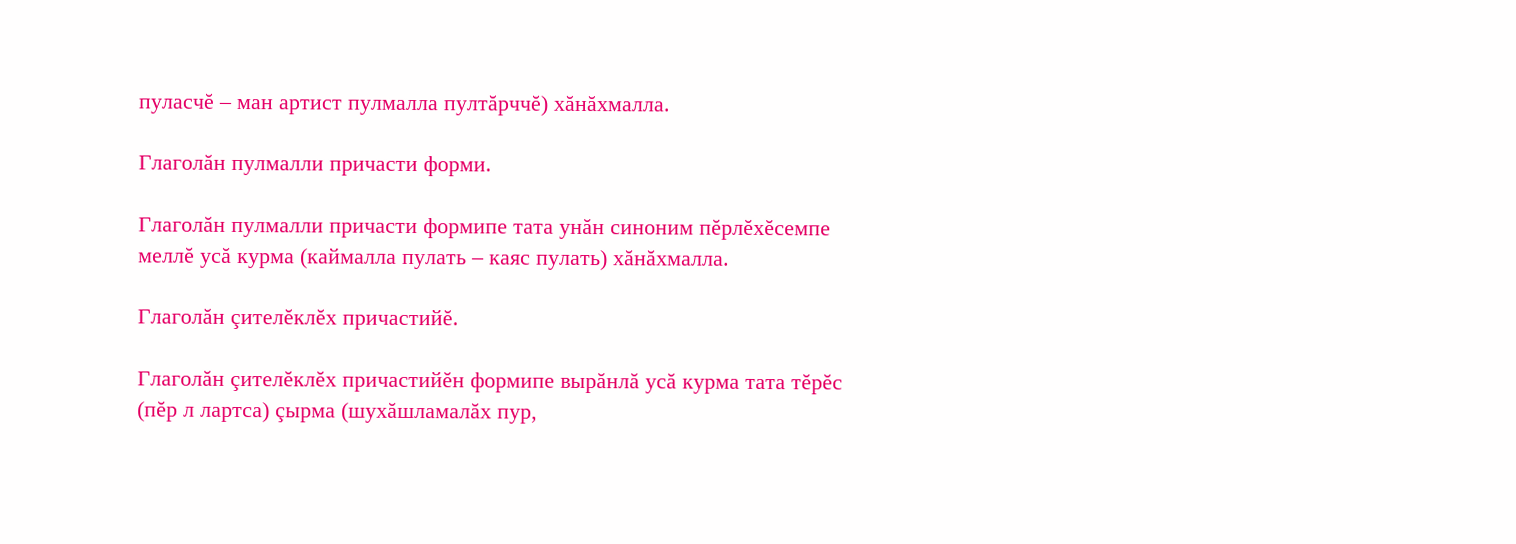пуласчĕ – ман артист пулмалла пултăрччĕ) хăнăхмалла.

Глаголăн пулмалли причасти форми.

Глаголăн пулмалли причасти формипе тата унăн синоним пĕрлĕхĕсемпе меллĕ усă курма (каймалла пулать – каяс пулать) хăнăхмалла.

Глаголăн çителĕклĕх причастийĕ.

Глаголăн çителĕклĕх причастийĕн формипе вырăнлă усă курма тата тĕрĕс (пĕр л лартса) çырма (шухăшламалăх пур,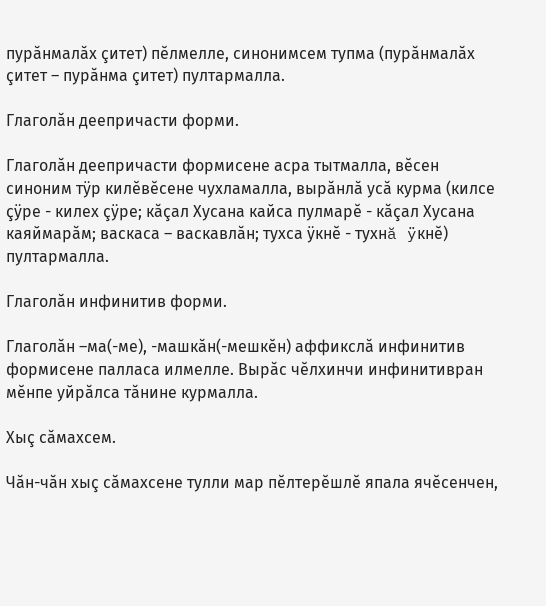пурăнмалăх çитет) пĕлмелле, синонимсем тупма (пурăнмалăх çитет – пурăнма çитет) пултармалла.

Глаголăн деепричасти форми.

Глаголăн деепричасти формисене асра тытмалла, вĕсен синоним тÿр килĕвĕсене чухламалла, вырăнлă усă курма (килсе çÿре - килех çÿре; кăçал Хусана кайса пулмарĕ - кăçал Хусана каяймарăм; васкаса – васкавлăн; тухса ÿкнĕ - тухнă ÿкнĕ) пултармалла.

Глаголăн инфинитив форми.

Глаголăн –ма(-ме), -машкăн(-мешкĕн) аффикслă инфинитив формисене палласа илмелле. Вырăс чĕлхинчи инфинитивран мĕнпе уйрăлса тăнине курмалла.

Хыç сăмахсем.

Чăн-чăн хыç сăмахсене тулли мар пĕлтерĕшлĕ япала ячĕсенчен,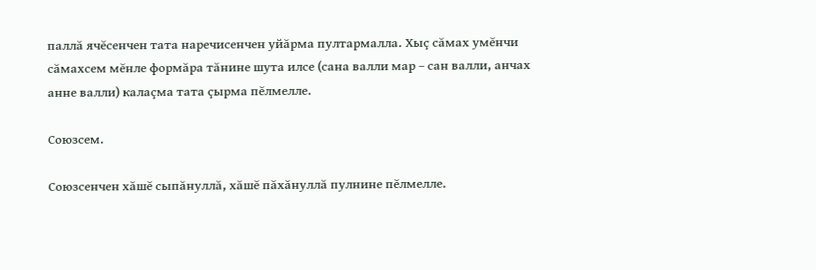паллă ячĕсенчен тата наречисенчен уйăрма пултармалла. Хыç сăмах умĕнчи сăмахсем мĕнле формăра тăнине шута илсе (сана валли мар – сан валли, анчах анне валли) калаçма тата çырма пĕлмелле.

Союзсем.

Союзсенчен хăшĕ сыпăнуллă, хăшĕ пăхăнуллă пулнине пĕлмелле.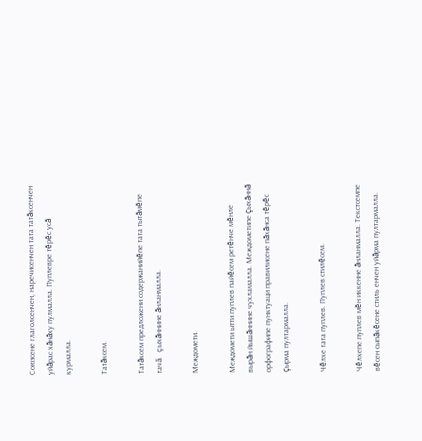Союзсене глаголсенчен, наречисенчен тата татăксенчен уйăрас хăнăху пулмалла. Пуплевре тĕрĕс усă курмалла.

Татăксем.

Татăксем предложени содержанийĕпе тата тытăмĕпе тачă çыхăннине ăнланмалла.

Междомети.

Междомети ытти пуплев пайĕсем ретĕнче мĕнле вырăн йышăннине чухламалла. Междометипе çыхăннă орфографипе пунктуаци правилисене пăхăнса тĕрĕс çырма пултармалла.

Чĕлхе тата пуплев. Пуплев стилĕсем.

Чĕлхепе пуплев мĕн иккенне ăнланмалла. Текстсемпе вĕсен сыпăкĕсене стиль енчен уйăрма пултармалла.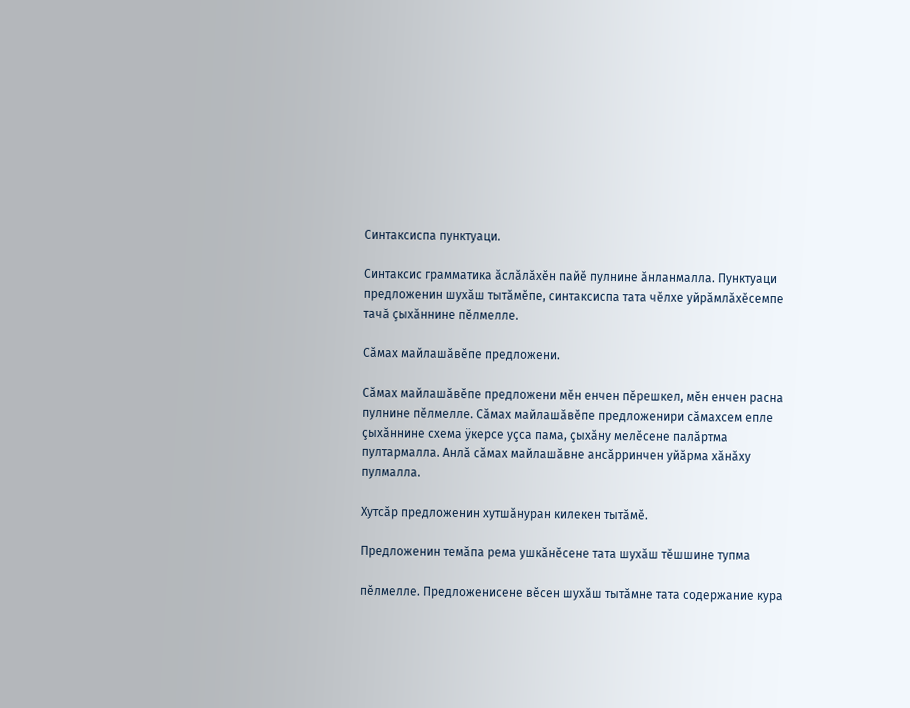Синтаксиспа пунктуаци.

Синтаксис грамматика ăслăлăхĕн пайĕ пулнине ăнланмалла. Пунктуаци предложенин шухăш тытăмĕпе, синтаксиспа тата чĕлхе уйрăмлăхĕсемпе тачă çыхăннине пĕлмелле.

Сăмах майлашăвĕпе предложени.

Сăмах майлашăвĕпе предложени мĕн енчен пĕрешкел, мĕн енчен расна пулнине пĕлмелле. Сăмах майлашăвĕпе предложенири сăмахсем епле çыхăннине схема ÿкерсе уçса пама, çыхăну мелĕсене палăртма пултармалла. Анлă сăмах майлашăвне ансăрринчен уйăрма хăнăху пулмалла.

Хутсăр предложенин хутшăнуран килекен тытăмĕ.

Предложенин темăпа рема ушкăнĕсене тата шухăш тĕшшине тупма

пĕлмелле. Предложенисене вĕсен шухăш тытăмне тата содержание кура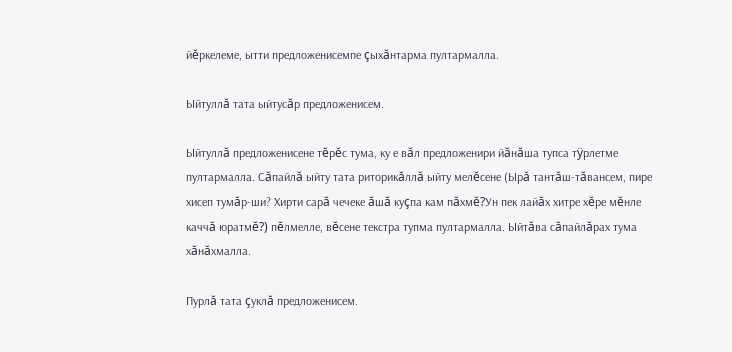йĕркелеме, ытти предложенисемпе çыхăнтарма пултармалла.

Ыйтуллă тата ыйтусăр предложенисем.

Ыйтуллă предложенисене тĕрĕс тума, ку е вăл предложенири йăнăша тупса тÿрлетме пултармалла. Сăпайлă ыйту тата риторикăллă ыйту мелĕсене (Ырă тантăш-тăвансем, пире хисеп тумăр-ши? Хирти сарă чечеке ăшă куçпа кам пăхмĕ?Ун пек лайăх хитре хĕре мĕнле каччă юратмĕ?) пĕлмелле, вĕсене текстра тупма пултармалла. Ыйтăва сăпайлăрах тума хăнăхмалла.

Пурлă тата çуклă предложенисем.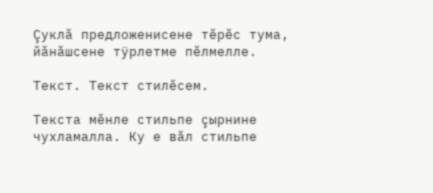Çуклă предложенисене тĕрĕс тума, йăнăшсене тÿрлетме пĕлмелле.

Текст. Текст стилĕсем.

Текста мĕнле стильпе çырнине чухламалла. Ку е вăл стильпе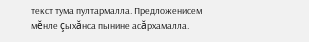текст тума пултармалла. Предложенисем мĕнле çыхăнса пынине асăрхамалла.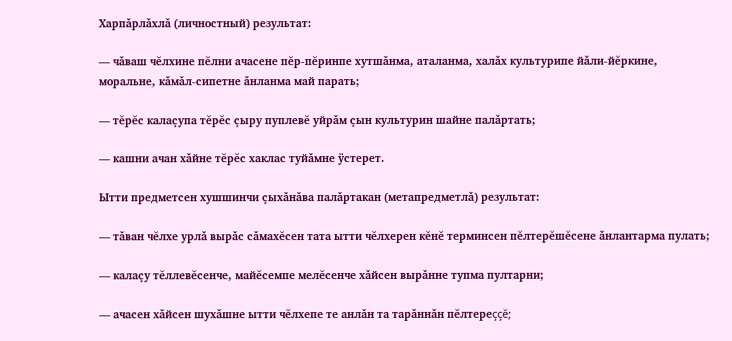Харпǎрлǎхлǎ (личностный) результат:

— чǎваш чĕлхине пĕлни ачасене пĕр-пĕринпе хутшǎнма, аталанма, халǎх культурипе йǎли-йĕркине, моральне, кǎмǎл-сипетне ǎнланма май парать;

— тĕрĕс калаçупа тĕрĕс çыру пуплевĕ уйрǎм çын культурин шайне палǎртать;

— кашни ачан хǎйне тĕрĕс хаклас туйǎмне ÿстерет.

Ытти предметсен хушшинчи çыхǎнǎва палǎртакан (метапредметлǎ) результат:

— тǎван чĕлхе урлǎ вырǎс сǎмахĕсен тата ытти чĕлхерен кĕнĕ терминсен пĕлтерĕшĕсене ǎнлантарма пулать;

— калаçу тĕллевĕсенче, майĕсемпе мелĕсенче хǎйсен вырǎнне тупма пултарни;

— ачасен хǎйсен шухǎшне ытти чĕлхепе те анлǎн та тарǎннǎн пĕлтереççĕ;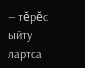— тĕрĕс ыйту лартса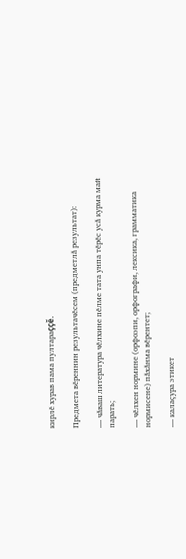кирлĕ хурав пама пултараççĕ.

Предмета вĕреннин результачĕсем (предметлǎ результат):

— чǎваш литература чĕлхине пĕлме тата унпа тĕрĕс усǎ курма май парать;

— чĕлхен нормине (орфоэпи, орфографи, лексика, грамматика нормисене) пǎхǎнма вĕрентет;

— калаçура этикет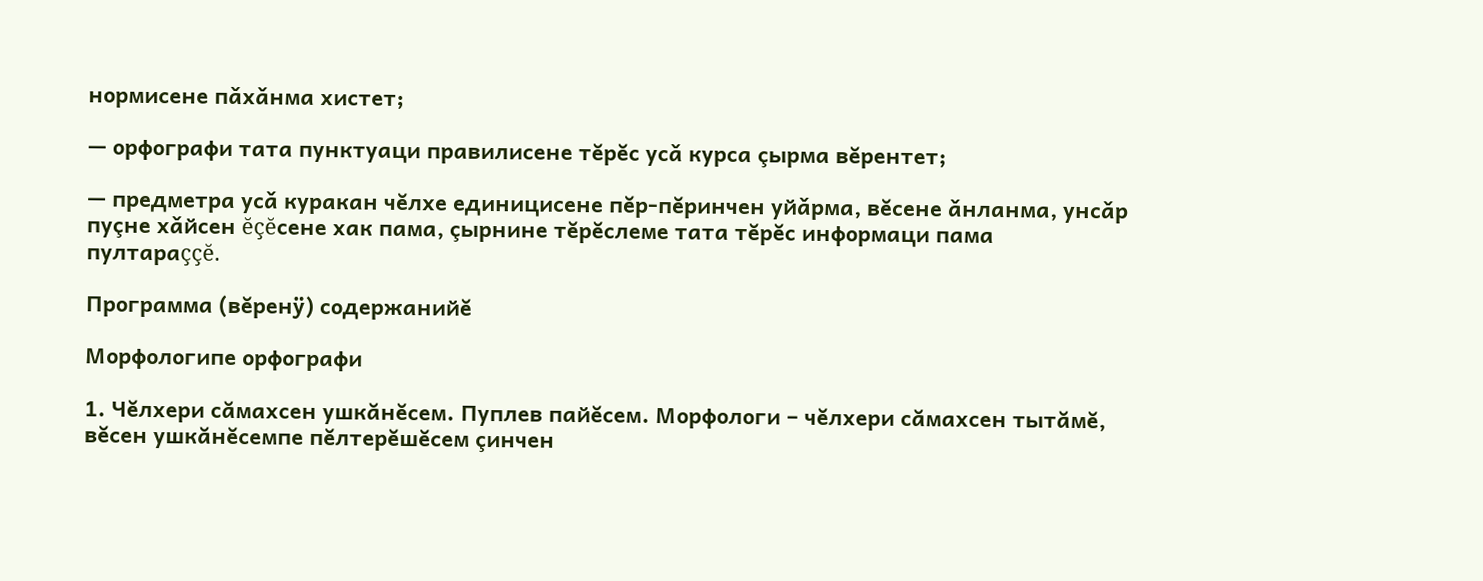нормисене пǎхǎнма хистет;

— орфографи тата пунктуаци правилисене тĕрĕс усǎ курса çырма вĕрентет;

— предметра усǎ куракан чĕлхе единицисене пĕр-пĕринчен уйǎрма, вĕсене ǎнланма, унсǎр пуçне хǎйсен ĕçĕсене хак пама, çырнине тĕрĕслеме тата тĕрĕс информаци пама пултараççĕ.

Программа (вĕренÿ) содержанийĕ

Морфологипе орфографи

1. Чĕлхери сăмахсен ушкăнĕсем. Пуплев пайĕсем. Морфологи – чĕлхери сăмахсен тытăмĕ, вĕсен ушкăнĕсемпе пĕлтерĕшĕсем çинчен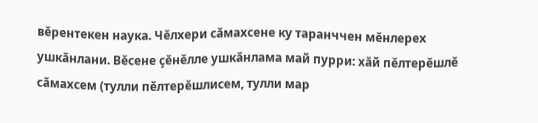вĕрентекен наука. Чĕлхери сăмахсене ку таранччен мĕнлерех ушкăнлани. Вĕсене çĕнĕлле ушкăнлама май пурри: хăй пĕлтерĕшлĕ сăмахсем (тулли пĕлтерĕшлисем, тулли мар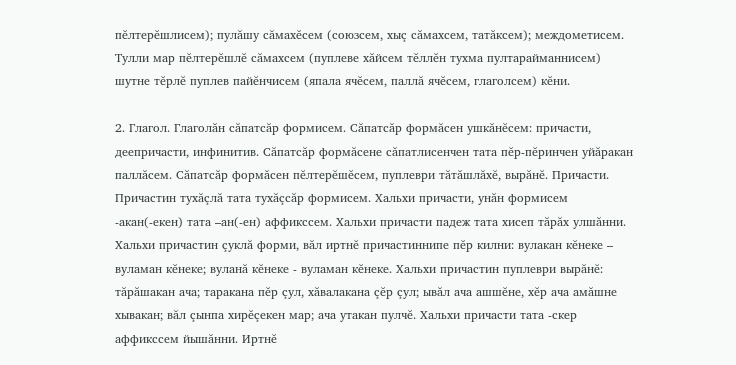пĕлтерĕшлисем); пулăшу сăмахĕсем (союзсем, хыç сăмахсем, татăксем); междометисем. Тулли мар пĕлтерĕшлĕ сăмахсем (пуплеве хăйсем тĕллĕн тухма пултарайманнисем) шутне тĕрлĕ пуплев пайĕнчисем (япала ячĕсем, паллă ячĕсем, глаголсем) кĕни.

2. Глагол. Глаголăн сăпатсăр формисем. Сăпатсăр формăсен ушкăнĕсем: причасти, деепричасти, инфинитив. Сăпатсăр формăсене сăпатлисенчен тата пĕр-пĕринчен уйăракан паллăсем. Сăпатсăр формăсен пĕлтерĕшĕсем, пуплеври тăтăшлăхĕ, вырăнĕ. Причасти. Причастин тухăçлă тата тухăçсăр формисем. Хальхи причасти, унăн формисем -акан(-екен) тата –ан(-ен) аффикссем. Хальхи причасти падеж тата хисеп тăрăх улшăнни. Хальхи причастин çуклă форми, вăл иртнĕ причастиннипе пĕр килни: вулакан кĕнеке – вуламан кĕнеке; вуланă кĕнеке - вуламан кĕнеке. Хальхи причастин пуплеври вырăнĕ: тăрăшакан ача; таракана пĕр çул, хăвалакана çĕр çул; ывăл ача ашшĕне, хĕр ача амăшне хывакан; вăл çынпа хирĕçекен мар; ача утакан пулчĕ. Хальхи причасти тата -скер аффикссем йышăнни. Иртнĕ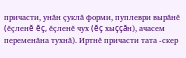причасти, унăн çуклă форми, пуплеври вырăнĕ (ĕçленĕ ĕç, ĕçленĕ чух (ĕç хыççăн), ачасем переменăна тухнă). Иртнĕ причасти тата -скер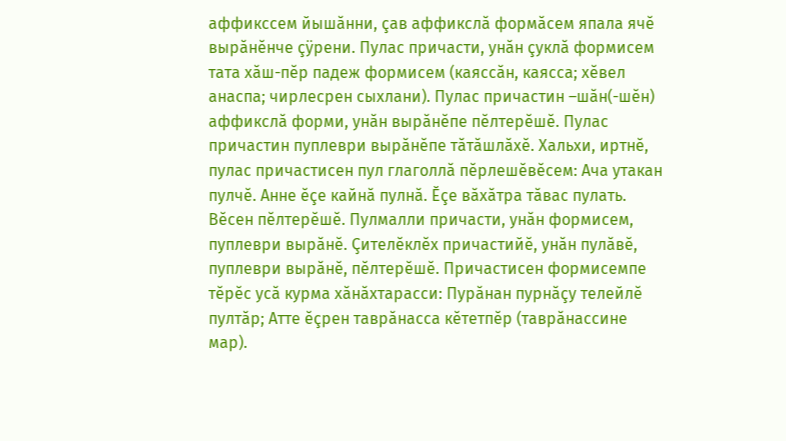аффикссем йышăнни, çав аффикслă формăсем япала ячĕ вырăнĕнче çÿрени. Пулас причасти, унăн çуклă формисем тата хăш-пĕр падеж формисем (каяссăн, каясса; хĕвел анаспа; чирлесрен сыхлани). Пулас причастин –шăн(-шĕн) аффикслă форми, унăн вырăнĕпе пĕлтерĕшĕ. Пулас причастин пуплеври вырăнĕпе тăтăшлăхĕ. Хальхи, иртнĕ, пулас причастисен пул глаголлă пĕрлешĕвĕсем: Ача утакан пулчĕ. Анне ĕçе кайнă пулнă. Ĕçе вăхăтра тăвас пулать. Вĕсен пĕлтерĕшĕ. Пулмалли причасти, унăн формисем, пуплеври вырăнĕ. Çителĕклĕх причастийĕ, унăн пулăвĕ, пуплеври вырăнĕ, пĕлтерĕшĕ. Причастисен формисемпе тĕрĕс усă курма хăнăхтарасси: Пурăнан пурнăçу телейлĕ пултăр; Атте ĕçрен таврăнасса кĕтетпĕр (таврăнассине мар).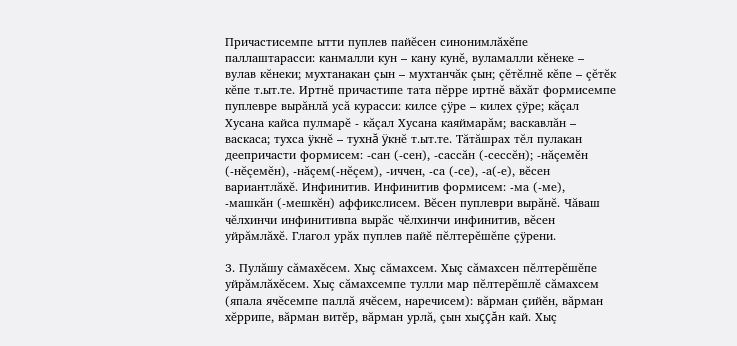Причастисемпе ытти пуплев пайĕсен синонимлăхĕпе паллаштарасси: канмалли кун – кану кунĕ, вуламалли кĕнеке – вулав кĕнеки; мухтанакан çын – мухтанчăк çын; çĕтĕлнĕ кĕпе – çĕтĕк кĕпе т.ыт.те. Иртнĕ причастипе тата пĕрре иртнĕ вăхăт формисемпе пуплевре вырăнлă усă курасси: килсе çÿре – килех çÿре; кăçал Хусана кайса пулмарĕ - кăçал Хусана каяймарăм; васкавлăн – васкаса; тухса ÿкнĕ – тухнă ÿкнĕ т.ыт.те. Тăтăшрах тĕл пулакан деепричасти формисем: -сан (-сен), -сассăн (-сессĕн); -нăçемĕн (-нĕçемĕн), -нăçем(-нĕçем), -иччен, -са (-се), -а(-е), вĕсен вариантлăхĕ. Инфинитив. Инфинитив формисем: -ма (-ме), -машкăн (-мешкĕн) аффикслисем. Вĕсен пуплеври вырăнĕ. Чăваш чĕлхинчи инфинитивпа вырăс чĕлхинчи инфинитив, вĕсен уйрăмлăхĕ. Глагол урăх пуплев пайĕ пĕлтерĕшĕпе çÿрени.

3. Пулăшу сăмахĕсем. Хыç сăмахсем. Хыç сăмахсен пĕлтерĕшĕпе уйрăмлăхĕсем. Хыç сăмахсемпе тулли мар пĕлтерĕшлĕ сăмахсем (япала ячĕсемпе паллă ячĕсем, наречисем): вăрман çийĕн, вăрман хĕррипе, вăрман витĕр, вăрман урлă, çын хыççăн кай. Хыç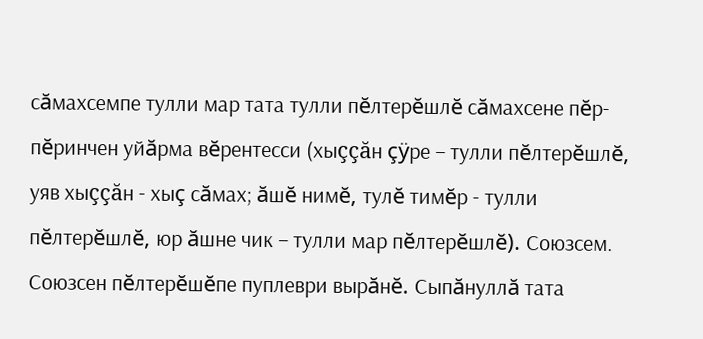сăмахсемпе тулли мар тата тулли пĕлтерĕшлĕ сăмахсене пĕр-пĕринчен уйăрма вĕрентесси (хыççăн çÿре – тулли пĕлтерĕшлĕ, уяв хыççăн - хыç сăмах; ăшĕ нимĕ, тулĕ тимĕр - тулли пĕлтерĕшлĕ, юр ăшне чик – тулли мар пĕлтерĕшлĕ). Союзсем. Союзсен пĕлтерĕшĕпе пуплеври вырăнĕ. Сыпăнуллă тата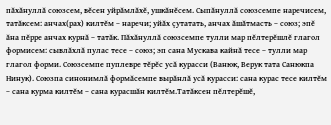пăхăнуллă союзсем, вĕсен уйрăмлăхĕ, ушкăнĕсем. Сыпăнуллă союзсемпе наречисем, татăксем: анчах(рах) килтĕм – наречи; уйăх çутатать, анчах ăшăтмасть – союз; эпĕ ăна пĕрре анчах курнă – татăк. Пăхăнуллă союзсемпе тулли мар пĕлтерĕшлĕ глагол формисем: сывлăхлă пулас тесе – союз; эп сана Мускава кайнă тесе – тулли мар глагол форми. Союзсемпе пуплевре тĕрĕс усă курасси (Ванюк, Верук тата Санюкпа Нинук). Союзпа синонимлă формăсемпе вырăнлă усă курасси: сана курас тесе килтĕм – сана курма килтĕм – сана курасшăн килтĕм.Татăксен пĕлтерĕшĕ,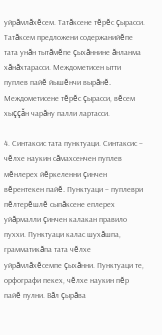уйрăмлăхĕсем. Татăксене тĕрĕс çырасси. Татăксем предложени содержанийĕпе тата унăн тытăмĕпе çыхăннине ăнланма хăнăхтарасси. Междометисен ытти пуплев пайĕ йышĕнчи вырăнĕ. Междометисене тĕрĕс çырасси, вĕсем хыççăн чарăну палли лартасси.

4. Синтаксис тата пунктуаци. Синтаксис – чĕлхе наукин сăмахсенчен пуплев мĕнлерех йĕркеленни çинчен вĕрентекен пайĕ. Пунктуаци – пуплеври пĕлтерĕшлĕ сыпăксене еплерех уйăрмалли çинчен калакан правило пуххи. Пунктуаци калас шухăшпа, грамматикăпа тата чĕлхе уйрăмлăхĕсемпе çыхăнни. Пунктуаци те, орфографи пекех, чĕлхе наукин пĕр пайĕ пулни. Вăл çырăва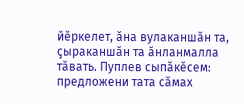йĕркелет, ăна вулаканшăн та, çыраканшăн та ăнланмалла тăвать. Пуплев сыпăкĕсем: предложени тата сăмах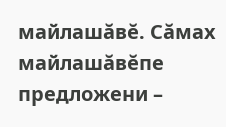майлашăвĕ. Сăмах майлашăвĕпе предложени –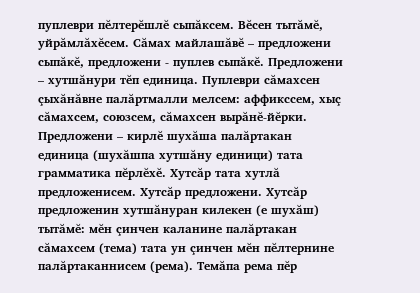пуплеври пĕлтерĕшлĕ сыпăксем. Вĕсен тытăмĕ, уйрăмлăхĕсем. Сăмах майлашăвĕ – предложени сыпăкĕ, предложени - пуплев сыпăкĕ. Предложени – хутшăнури тĕп единица. Пуплеври сăмахсен çыхăнăвне палăртмалли мелсем: аффикссем, хыç сăмахсем, союзсем, сăмахсен вырăнĕ-йĕрки. Предложени – кирлĕ шухăша палăртакан единица (шухăшпа хутшăну единици) тата грамматика пĕрлĕхĕ. Хутсăр тата хутлă предложенисем. Хутсăр предложени. Хутсăр предложенин хутшăнуран килекен (е шухăш) тытăмĕ: мĕн çинчен каланине палăртакан сăмахсем (тема) тата ун çинчен мĕн пĕлтернине палăртаканнисем (рема). Темăпа рема пĕр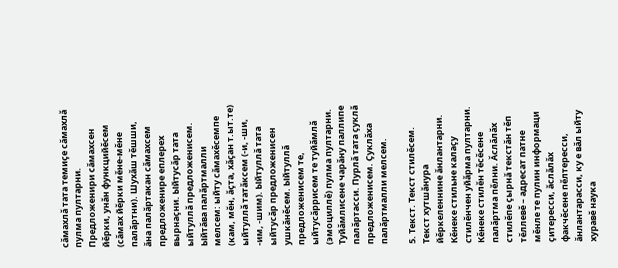сăмахлă тата темиçе сăмахлă пулма пултарни. Предложенири сăмахсен йĕрки, унăн функцийĕсем (сăмах йĕрки мĕне-мĕне палăртни). Шухăш тĕшши, ăна палăртакан сăмахсем предложенире еплерех вырнаçни. Ыйтусăр тата ыйтуллă предложенисем. Ыйтăва палăртмалли мелсем: ыйту сăмахĕсемпе (кам, мĕн, ăçта, хăçан т.ыт.те) ыйтуллă татăксем (-и, -ши, -им, -шим). Ыйтуллă тата ыйтусăр предложенисен ушкăнĕсем. Ыйтуллă предложенисем те, ыйтусăррисем те туйăмлă (эмоциллĕ) пулма пултарни. Туйăмлисене чарăну паллипе палăртасси. Пурлă тата çуклă предложенисем. Çуклăха палăртмалли мелсем.

5. Текст. Текст стилĕсем. Текст хутшăнура йĕркеленнине ăнлантарни. Кĕнеке стильне калаçу стилĕнчен уйăрма пултарни. Кĕнеке стилĕн тĕсĕсене палăртма пĕлни. Ǎслăлăх стилĕпе çырнă текстăн тĕп тĕллевĕ – адресат патне мĕнле те пулин информаци çитересси, ăслăлăх факчĕсене пĕлтересси, ăнлантарасси, ку е вăл ыйту хуравĕ наука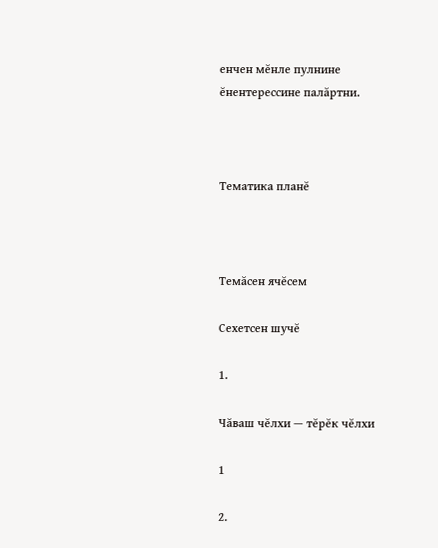енчен мĕнле пулнине ĕнентерессине палăртни.



Тематика планĕ



Темăсен ячĕсем

Сехетсен шучĕ

1.

Чăваш чĕлхи — тĕрĕк чĕлхи

1

2.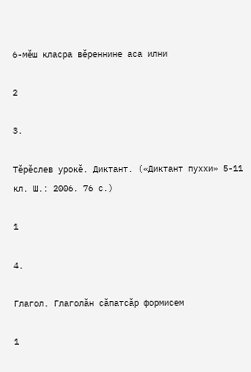6-мĕш класра вĕреннине аса илни

2

3.

Тĕрĕслев урокĕ. Диктант. («Диктант пуххи» 5-11 кл. Ш.: 2006. 76 с.)

1

4.

Глагол. Глаголǎн сǎпатсǎр формисем

1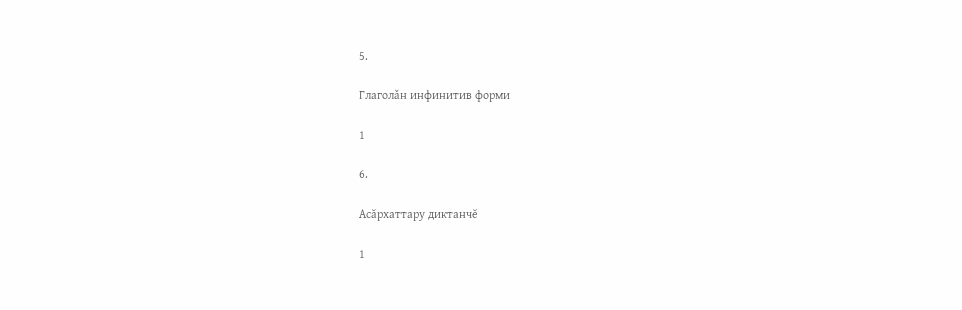5.

Глаголǎн инфинитив форми

1

6.

Асăрхаттару диктанчĕ

1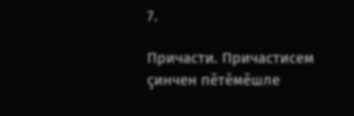7.

Причасти. Причастисем çинчен пĕтĕмĕшле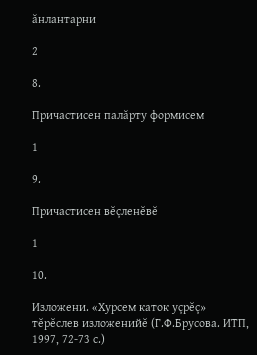ăнлантарни

2

8.

Причастисен палăрту формисем

1

9.

Причастисен вĕçленĕвĕ

1

10.

Изложени. «Хурсем каток уçрĕç» тĕрĕслев изложенийĕ (Г.Ф.Брусова. ИТП, 1997, 72-73 с.)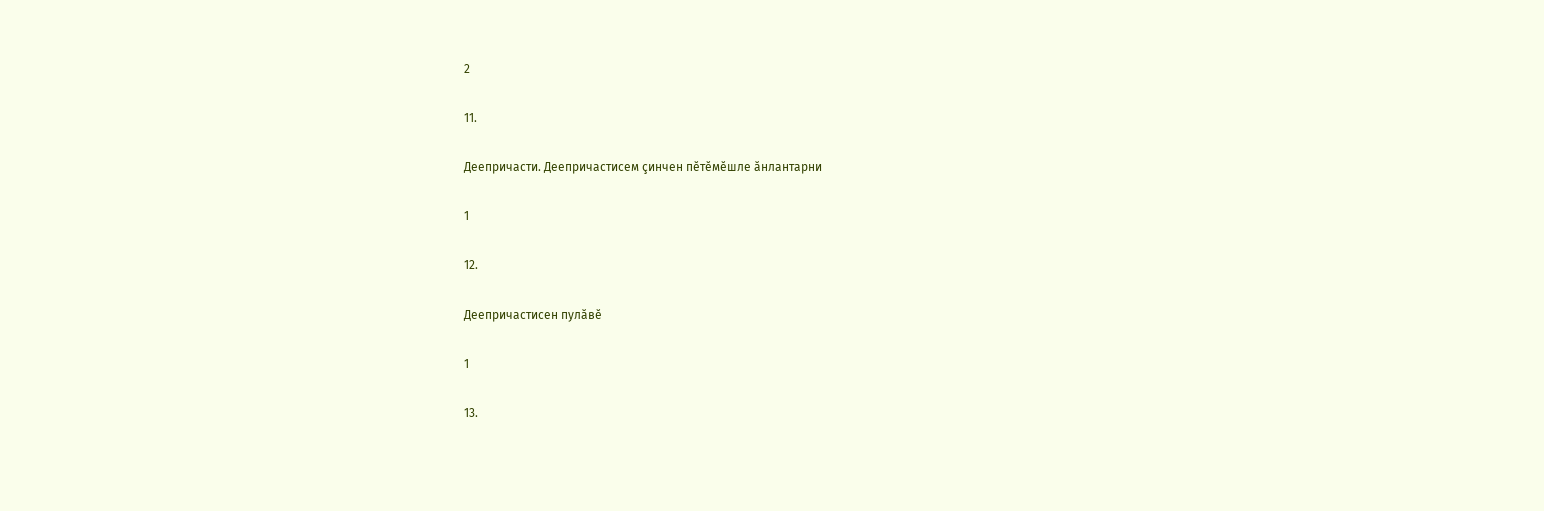2

11.

Деепричасти. Деепричастисем çинчен пĕтĕмĕшле ăнлантарни

1

12.

Деепричастисен пулăвĕ

1

13.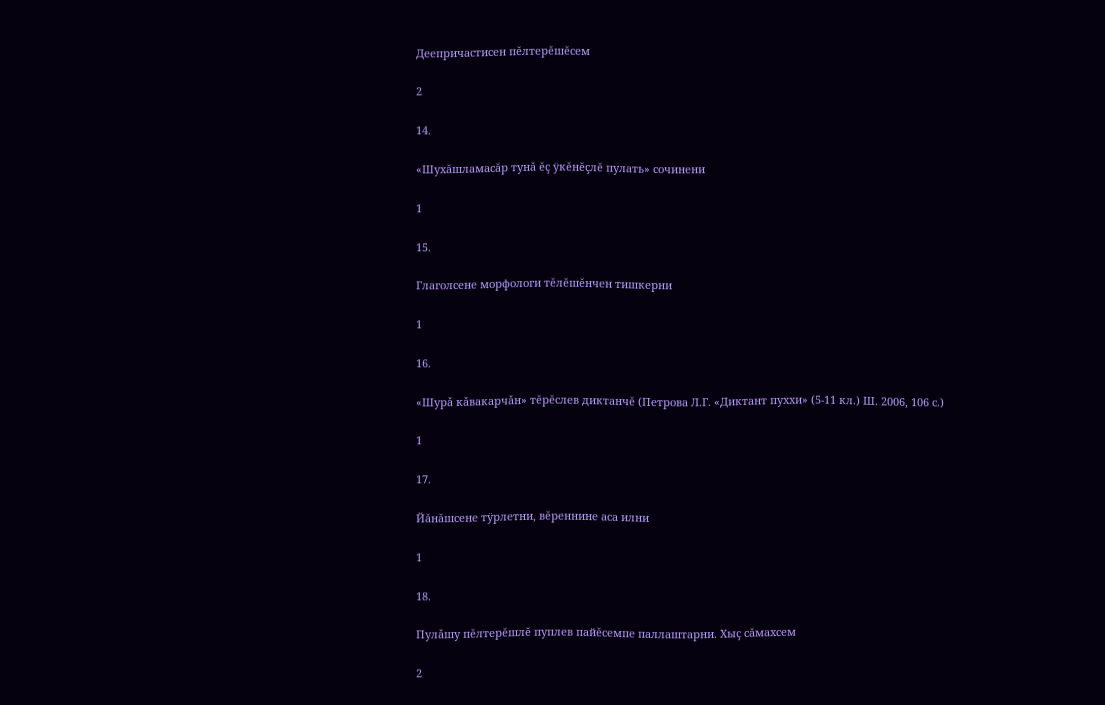Деепричастисен пĕлтерĕшĕсем

2

14.

«Шухăшламасăр тунă ĕç ÿкĕнĕçлĕ пулать» сочинени

1

15.

Глаголсене морфологи тĕлĕшĕнчен тишкерни

1

16.

«Шурǎ кǎвакарчǎн» тĕрĕслев диктанчĕ (Петрова Л.Г. «Диктант пуххи» (5-11 кл.) Ш. 2006, 106 с.)

1

17.

Йăнăшсене тÿрлетни, вĕреннине аса илни

1

18.

Пулǎшу пĕлтерĕшлĕ пуплев пайĕсемпе паллаштарни. Хыç сăмахсем

2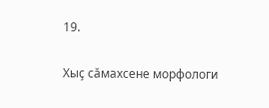19.

Хыç сăмахсене морфологи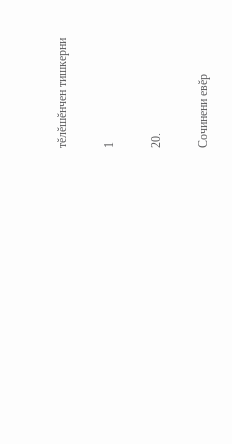тĕлĕшĕнчен тишкерни

1

20.

Сочинени евĕр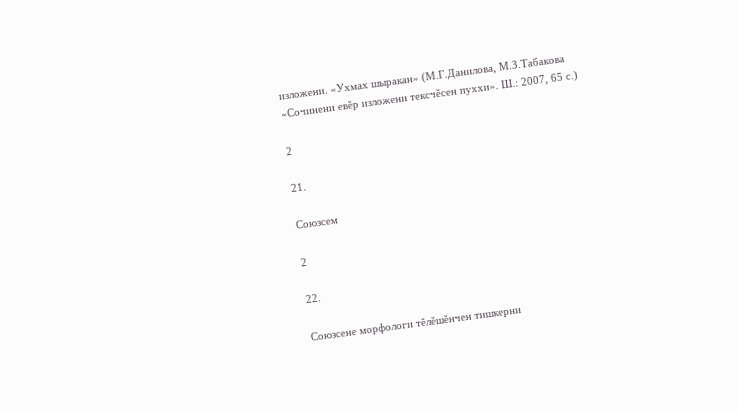изложени. «Ухмах шыракан» (М.Г.Данилова, М.З.Табакова «Сочинени евĕр изложени тексчĕсен пуххи». Ш.: 2007, 65 с.)

2

21.

Союзсем

2

22.

Союзсене морфологи тĕлĕшĕнчен тишкерни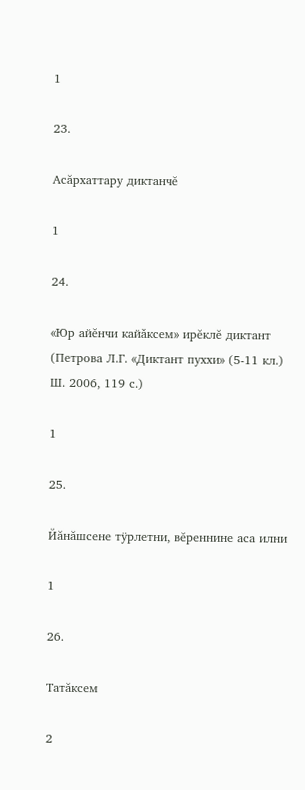1

23.

Асăрхаттару диктанчĕ

1

24.

«Юр айĕнчи кайǎксем» ирĕклĕ диктант (Петрова Л.Г. «Диктант пуххи» (5-11 кл.) Ш. 2006, 119 с.)

1

25.

Йăнăшсене тÿрлетни, вĕреннине аса илни

1

26.

Татăксем

2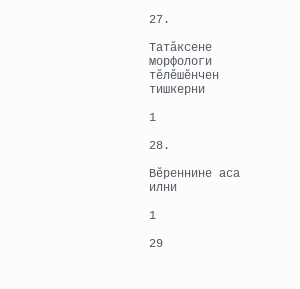27.

Татăксене морфологи тĕлĕшĕнчен тишкерни

1

28.

Вĕреннине аса илни

1

29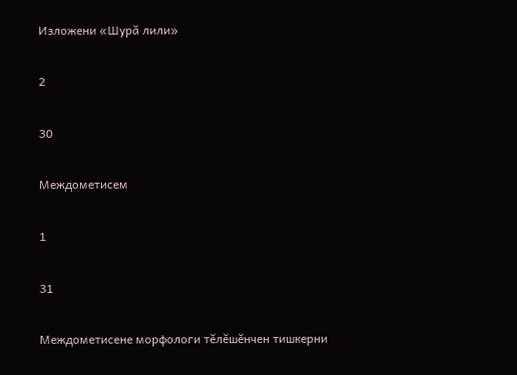Изложени «Шурă лили»

2

30

Междометисем

1

31

Междометисене морфологи тĕлĕшĕнчен тишкерни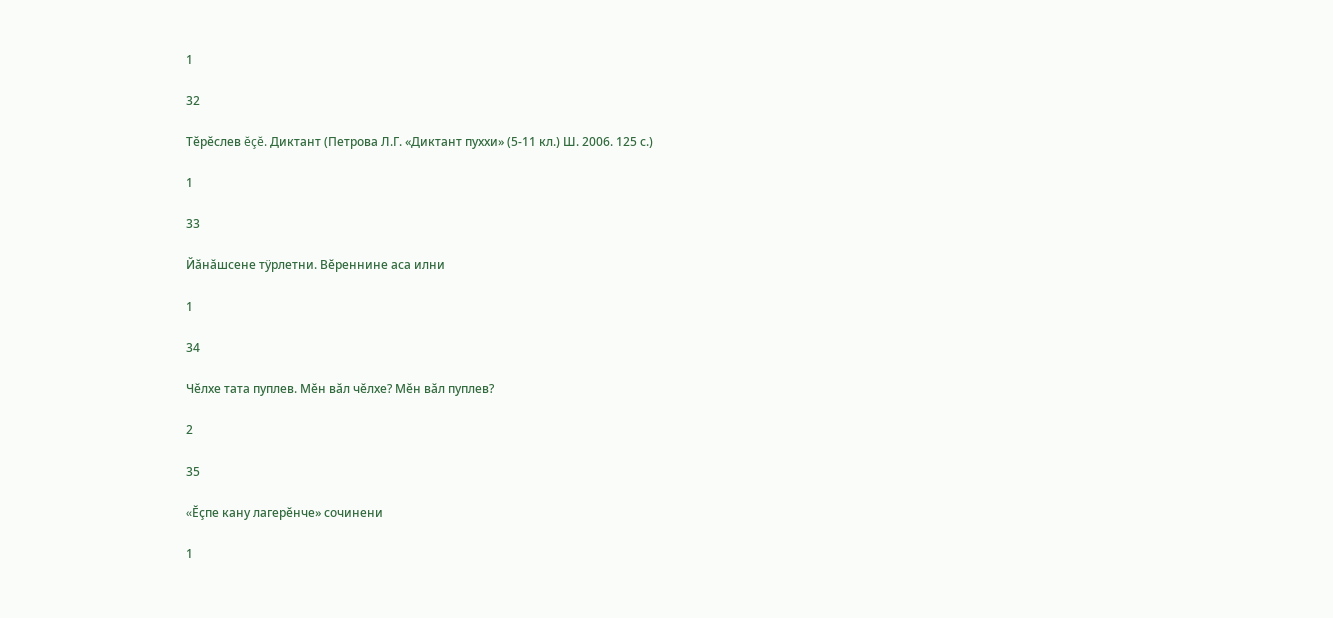1

32

Тĕрĕслев ĕçĕ. Диктант (Петрова Л.Г. «Диктант пуххи» (5-11 кл.) Ш. 2006. 125 с.)

1

33

Йăнăшсене тÿрлетни. Вĕреннине аса илни

1

34

Чĕлхе тата пуплев. Мĕн вăл чĕлхе? Мĕн вăл пуплев?

2

35

«Ĕçпе кану лагерĕнче» сочинени

1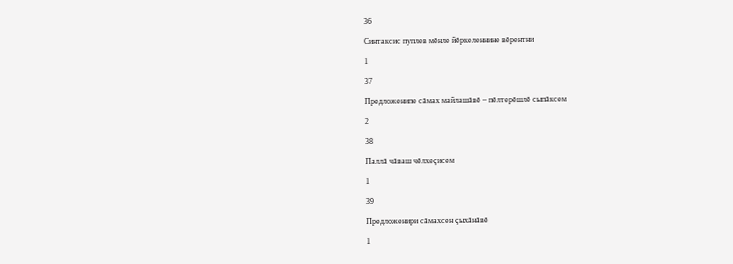36

Синтаксис пуплев мĕнле йĕркеленнине вĕрентни

1

37

Предложенипе сăмах майлашăвĕ – пĕлтерĕшлĕ сыпăксем

2

38

Паллă чăваш чĕлхеçисем

1

39

Предложенири сăмахсен çыхăнăвĕ

1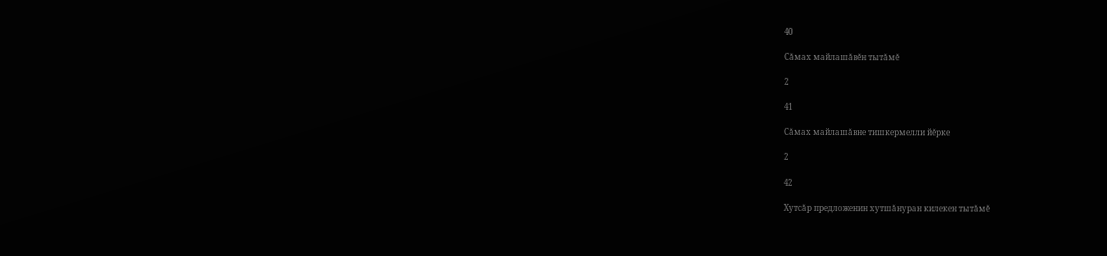40

Сăмах майлашăвĕн тытăмĕ

2

41

Сăмах майлашăвне тишкермелли йĕрке

2

42

Хутсăр предложенин хутшăнуран килекен тытăмĕ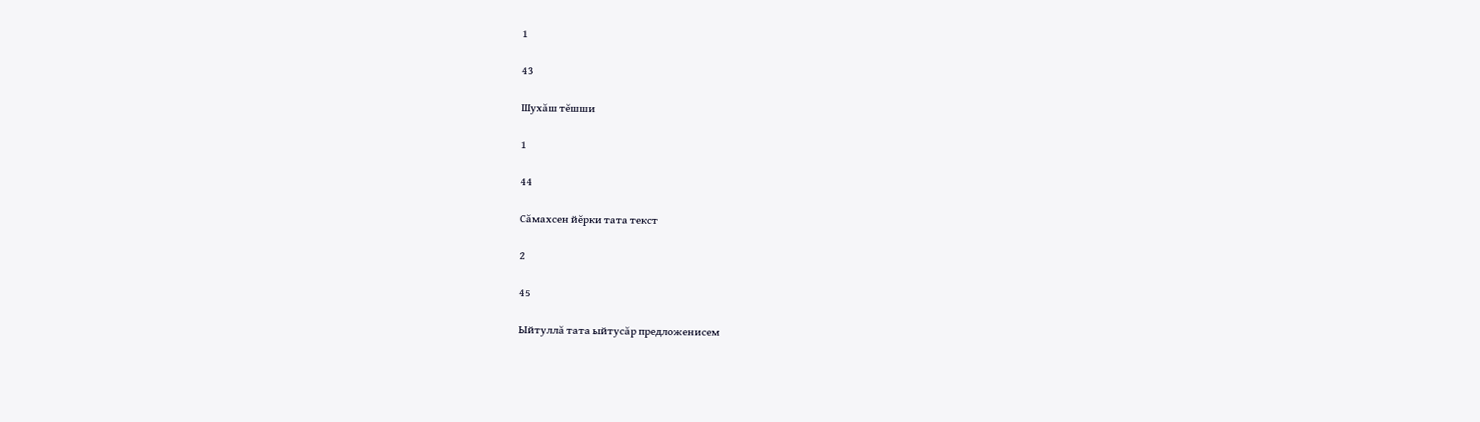1

43

Шухăш тĕшши

1

44

Сăмахсен йĕрки тата текст

2

45

Ыйтуллă тата ыйтусăр предложенисем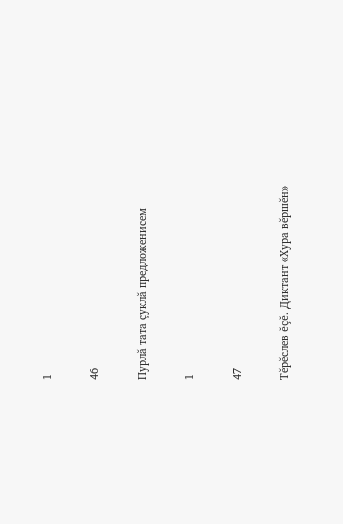1

46

Пурлă тата çуклă предложенисем

1

47

Тĕрĕслев ĕçĕ. Диктант «Хура вĕршĕн»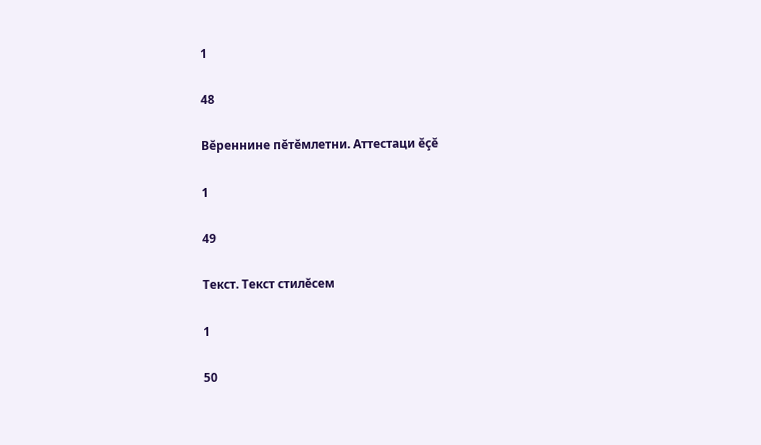1

48

Вĕреннине пĕтĕмлетни. Аттестаци ĕçĕ

1

49

Текст. Текст стилĕсем

1

50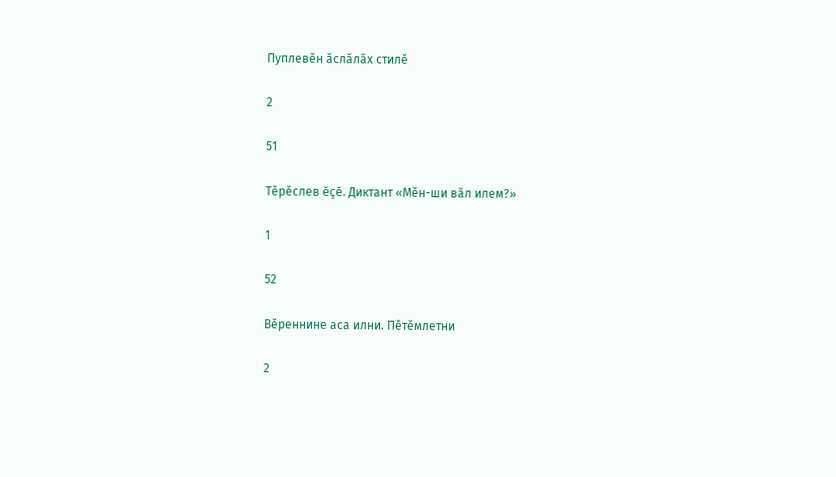Пуплевĕн ăслăлăх стилĕ

2

51

Тĕрĕслев ĕçĕ. Диктант «Мĕн-ши вăл илем?»

1

52

Вĕреннине аса илни. Пĕтĕмлетни

2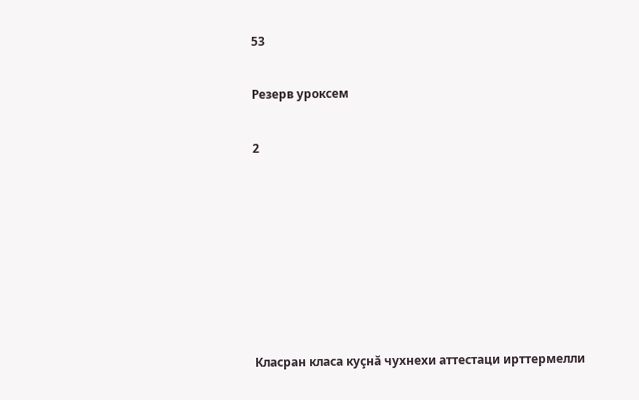53

Резерв уроксем

2







Класран класа куçнă чухнехи аттестаци ирттермелли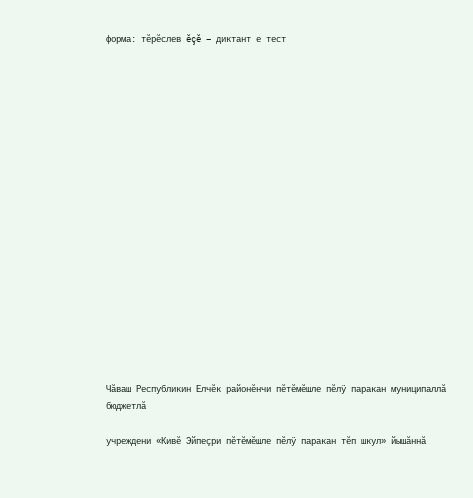форма: тĕрĕслев ĕçĕ – диктант е тест



















Чăваш Республикин Елчĕк районĕнчи пĕтĕмĕшле пĕлÿ паракан муниципаллă бюджетлă

учреждени «Кивĕ Эйпеçри пĕтĕмĕшле пĕлÿ паракан тĕп шкул» йышăннă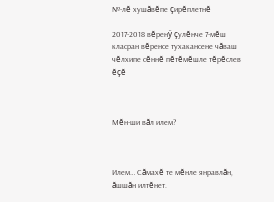№-лĕ хушăвĕпе çирĕплетнĕ

2017-2018 вĕренÿ çулĕнче 7-мĕш класран вĕренсе тухакансене чăваш чĕлхипе сĕннĕ пĕтĕмĕшле тĕрĕслев ĕçĕ



Мĕн-ши вăл илем?



Илем… Сăмахĕ те мĕнле янравлăн, ăшшăн илтĕнет.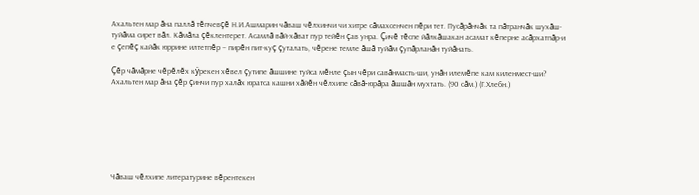Ахальтен мар ăна паллă тĕпчевçĕ Н.И.Ашмарин чăваш чĕлхинчи чи хитре сăмахсенчен пĕри тет. Пусăрăнчăк та пăтранчăк шухăш-туйăма сирет вăл. Кăмăла çĕклентерет. Асамлă вăй-хăват пур тейĕн çав унра. Çичĕ тĕспе йăлкăшакан асамат кĕперне асăрхатпăр-и е çепĕç кайăк юррине илтетпĕр – пирĕн пит-куç çуталать, чĕрене темле ăшă туйăм çупăрланăн туйăнать.

Çĕр чăмăрне чĕрĕлĕх кÿрекен хĕвел çутипе ăшшине туйса мĕнле çын чĕри савăнмасть-ши, унăн илемĕпе кам киленмест-ши? Ахальтен мар ăна çĕр çинчи пур халăх юратса кашни хăйĕн чĕлхипе сăвă-юрăра ăшшăн мухтать. (90 сăм.) (Г.Хлебн.)







Чăваш чĕлхипе литературине вĕрентекен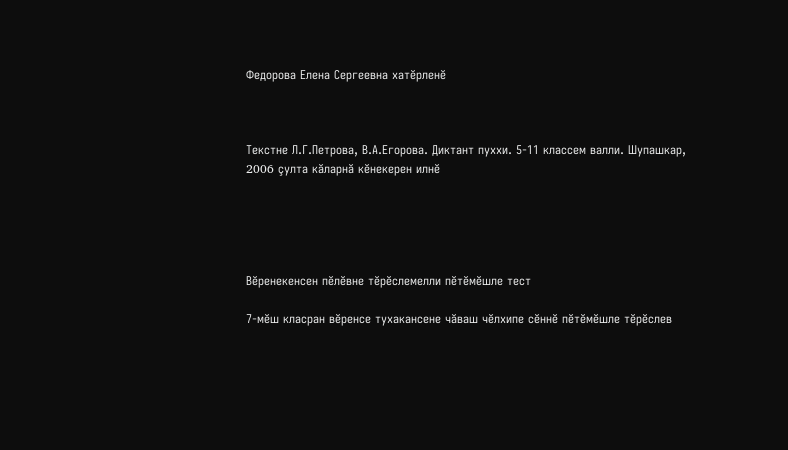Федорова Елена Сергеевна хатĕрленĕ



Текстне Л.Г.Петрова, В.А.Егорова. Диктант пуххи. 5-11 классем валли. Шупашкар, 2006 çулта кăларнă кĕнекерен илнĕ





Вĕренекенсен пĕлĕвне тĕрĕслемелли пĕтĕмĕшле тест

7-мĕш класран вĕренсе тухакансене чăваш чĕлхипе сĕннĕ пĕтĕмĕшле тĕрĕслев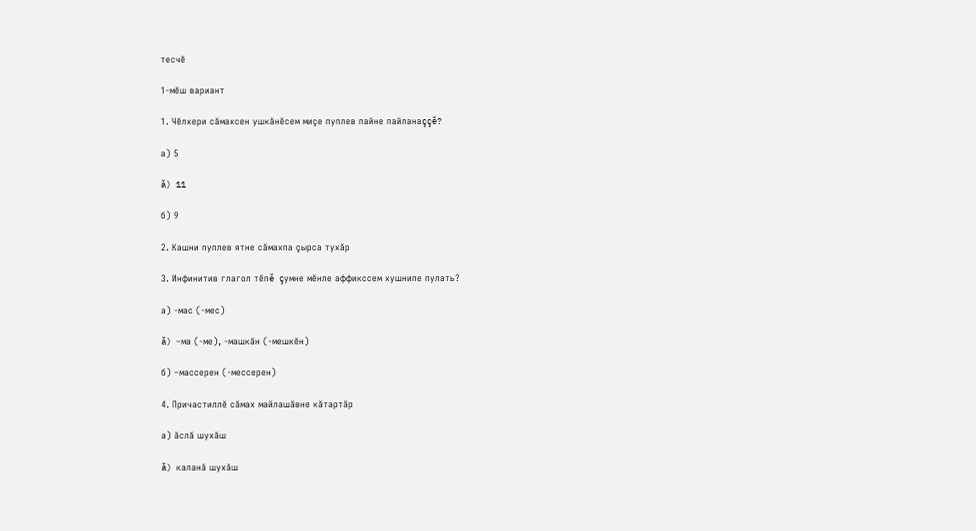тесчĕ

1-мĕш вариант

1. Чĕлхери сăмахсен ушкăнĕсем миçе пуплев пайне пайланаççĕ?

а) 5

ă) 11

б) 9

2. Кашни пуплев ятне сăмахпа çырса тухăр

3. Инфинитив глагол тĕпĕ çумне мĕнле аффикссем хушнипе пулать?

а) -мас (-мес)

ă) –ма (-ме), -машкăн (-мешкĕн)

б) –массерен (-мессерен)

4. Причастиллĕ сăмах майлашăвне кăтартăр

а) ăслă шухăш

ă) каланă шухăш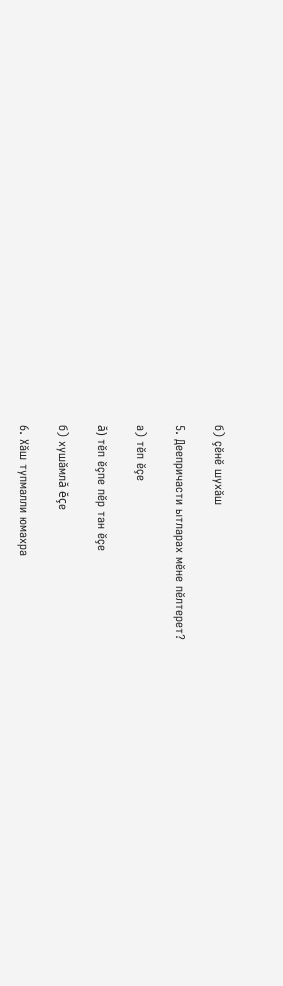б) çĕнĕ шухăш

5. Деепричасти ытларах мĕне пĕлтерет?

а) тĕп ĕçе

ă) тĕп ĕçпе пĕр тан ĕçе

б) хушăмлă ĕçе

6. Хăш тупмалли юмахра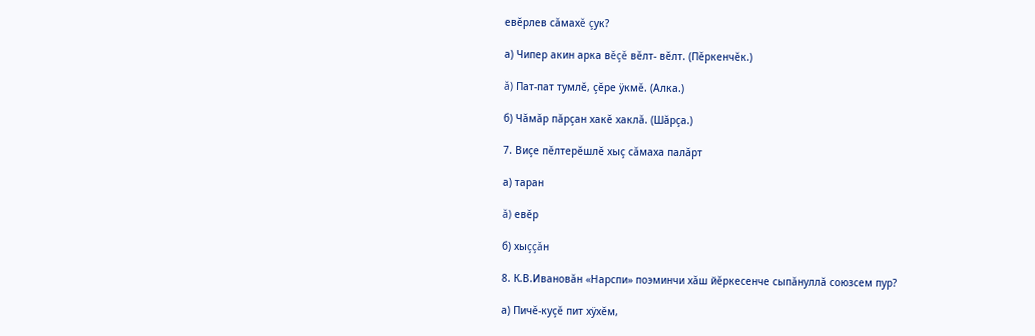евĕрлев сăмахĕ çук?

а) Чипер акин арка вĕçĕ вĕлт- вĕлт. (Пĕркенчĕк.)

ă) Пат-пат тумлĕ, çĕре ÿкмĕ. (Алка.)

б) Чăмăр пăрçан хакĕ хаклă. (Шăрçа.)

7. Виçе пĕлтерĕшлĕ хыç сăмаха палăрт

а) таран

ă) евĕр

б) хыççăн

8. К.В.Ивановăн «Нарспи» поэминчи хăш йĕркесенче сыпăнуллă союзсем пур?

а) Пичĕ-куçĕ пит хÿхĕм,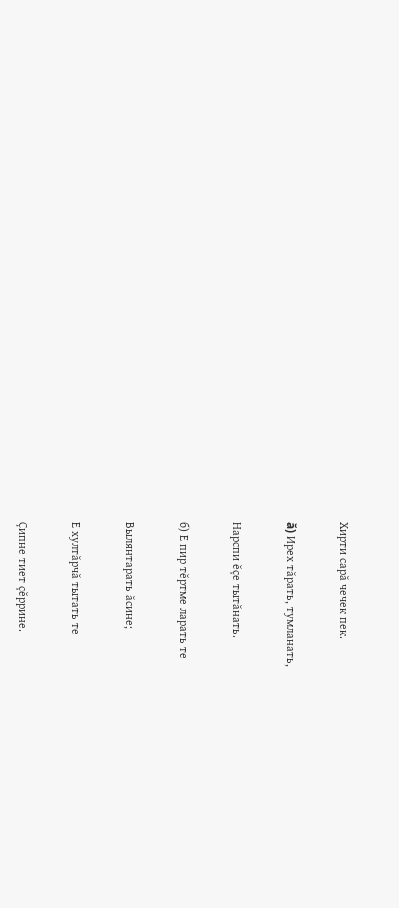Хирти сарă чечек пек.

ă) Ирех тăрать, тумланать,

Нарспи ĕçе тытăнать.

б) Е пир тĕртме ларать те

Вылянтарать ăсине;

Е хултăрчă тытать те

Çипне тиет çĕррине.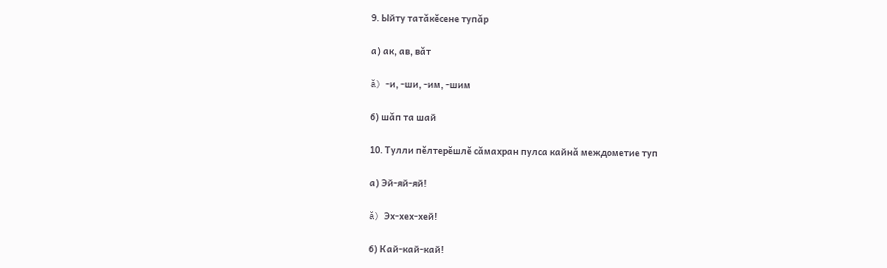9. Ыйту татăкĕсене тупăр

а) ак, ав, вăт

ă) -и, -ши, -им, -шим

б) шăп та шай

10. Тулли пĕлтерĕшлĕ сăмахран пулса кайнă междометие туп

а) Эй-яй-яй!

ă) Эх-хех-хей!

б) Кай-кай-кай!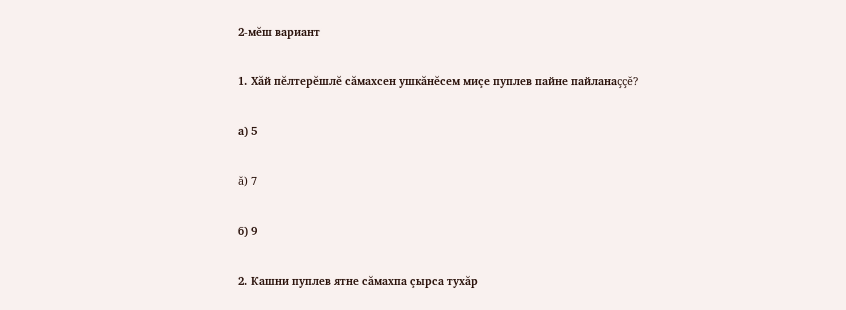2-мĕш вариант

1. Хăй пĕлтерĕшлĕ сăмахсен ушкăнĕсем миçе пуплев пайне пайланаççĕ?

а) 5

ă) 7

б) 9

2. Кашни пуплев ятне сăмахпа çырса тухăр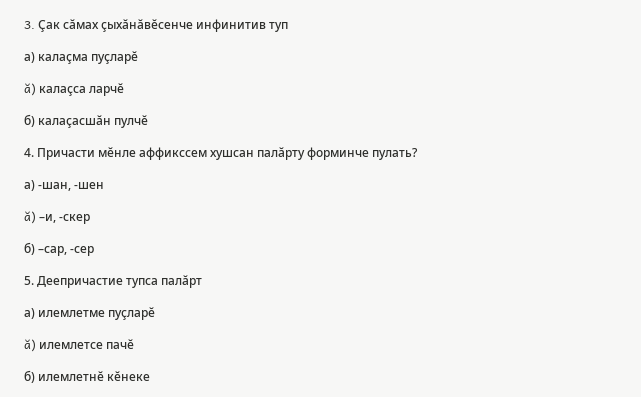3. Çак сăмах çыхăнăвĕсенче инфинитив туп

а) калаçма пуçларĕ

ă) калаçса ларчĕ

б) калаçасшăн пулчĕ

4. Причасти мĕнле аффикссем хушсан палăрту форминче пулать?

а) -шан, -шен

ă) –и, -скер

б) –сар, -сер

5. Деепричастие тупса палăрт

а) илемлетме пуçларĕ

ă) илемлетсе пачĕ

б) илемлетнĕ кĕнеке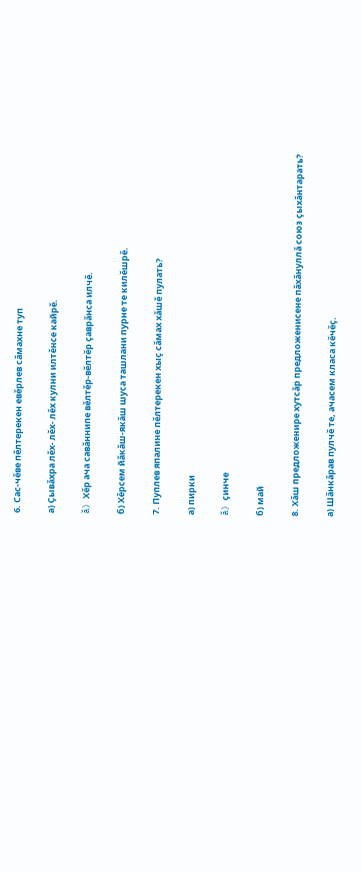6. Сас-чĕве пĕлтерекен евĕрлев сăмахне туп

а) Çывăхра лĕх- лĕх- лĕх кулни илтĕнсе кайрĕ.

ă) Хĕр ача савăннипе вĕлтĕр-вĕлтĕр çаврăнса илчĕ.

б) Хĕрсем йăкăш-якăш шуса ташлани пурне те килĕшрĕ.

7. Пуплев япалине пĕлтерекен хыç сăмах хăшĕ пулать?

а) пирки

ă) çинче

б) май

8. Хăш предложенире хутсăр предложенисене пăхăнуллă союз çыхăнтарать?

а) Шăнкăрав пулчĕ те, ачасем класа кĕчĕç.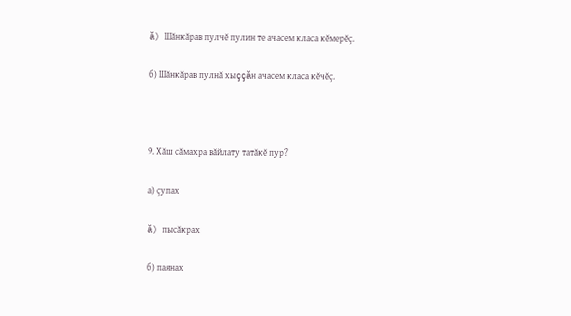ă) Шăнкăрав пулчĕ пулин те ачасем класа кĕмерĕç.

б) Шăнкăрав пулнă хыççăн ачасем класа кĕчĕç.



9. Хăш сăмахра вăйлату татăкĕ пур?

а) çупах

ă) пысăкрах

б) паянах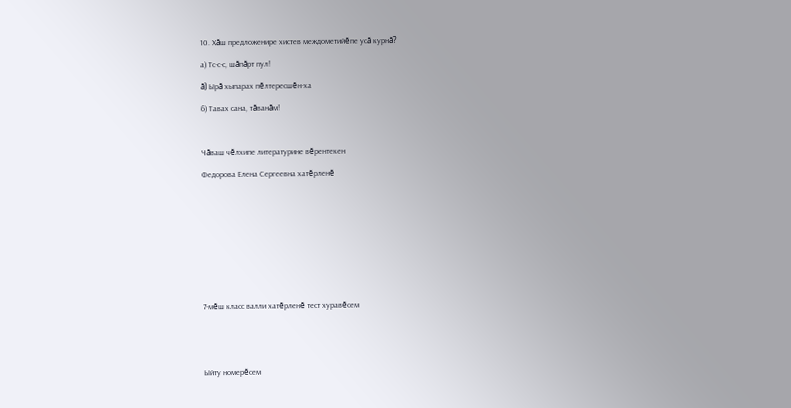10. Хăш предложенире хистев междометийĕпе усă курнă?

а) Тс-с-с, шăпăрт пул!

ă) Ырă хыпарах пĕлтересшĕн-ха

б) Тавах сана, тăванăм!



Чăваш чĕлхипе литературине вĕрентекен

Федорова Елена Сергеевна хатĕрленĕ











7-мĕш класс валли хатĕрленĕ тест хуравĕсем





Ыйту номерĕсем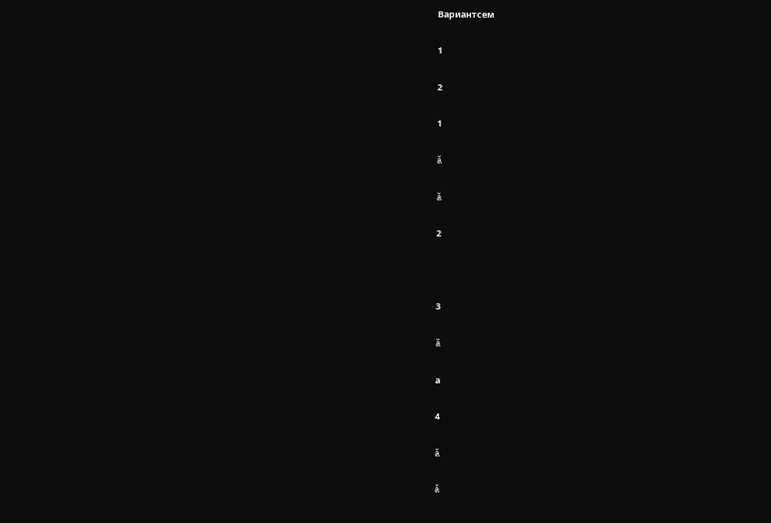Вариантсем

1

2

1

ă

ă

2



3

ă

а

4

ă

ă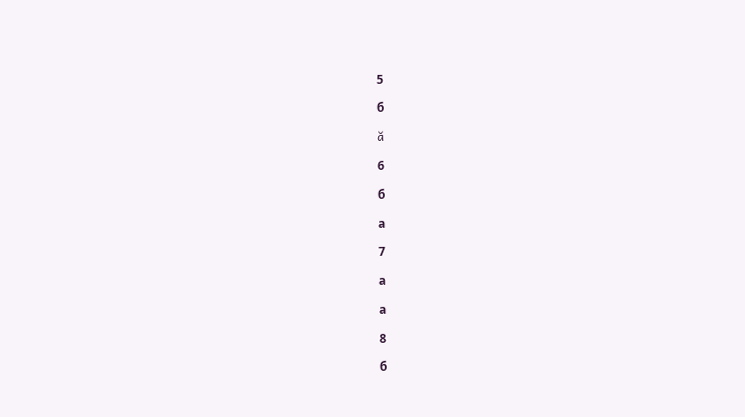5

б

ă

6

б

а

7

а

а

8

б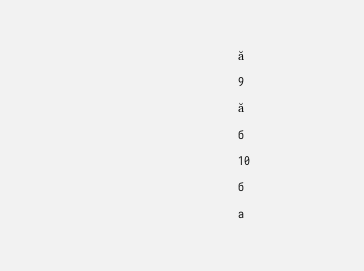ă

9

ă

б

10

б

а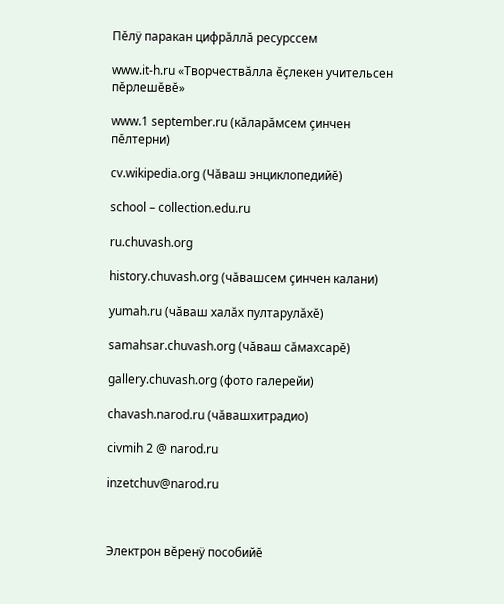Пĕлÿ паракан цифрăллă ресурссем

www.it-h.ru «Творчествăлла ĕçлекен учительсен пĕрлешĕвĕ»

www.1 september.ru (кăларăмсем çинчен пĕлтерни)

cv.wikipedia.org (Чăваш энциклопедийĕ)

school – collection.edu.ru

ru.chuvash.org

history.chuvash.org (чăвашсем çинчен калани)

yumah.ru (чăваш халăх пултарулăхĕ)

samahsar.chuvash.org (чăваш сăмахсарĕ)

gallery.chuvash.org (фото галерейи)

chavash.narod.ru (чăвашхитрадио)

civmih 2 @ narod.ru

inzetchuv@narod.ru



Электрон вĕренÿ пособийĕ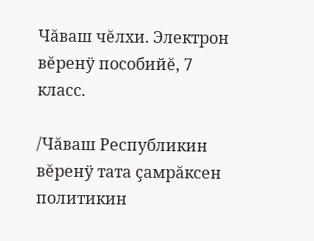Чăваш чĕлхи. Электрон вĕренÿ пособийĕ, 7 класс.

/Чăваш Республикин вĕренÿ тата çамрăксен политикин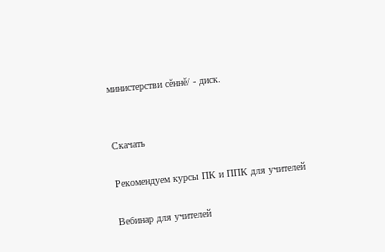министерстви сĕннĕ/ - диск.


Скачать

Рекомендуем курсы ПК и ППК для учителей

Вебинар для учителей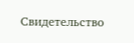Свидетельство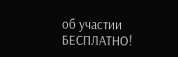об участии БЕСПЛАТНО!